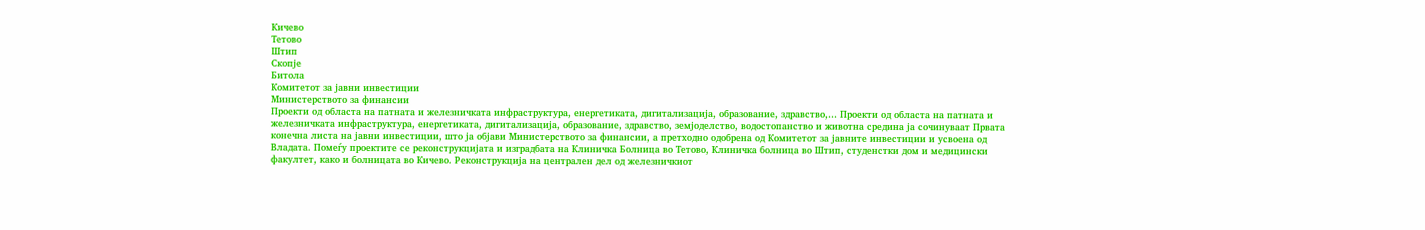Кичево
Тетово
Штип
Скопје
Битола
Комитетот за јавни инвестиции
Министерството за финансии
Проекти од областа на патната и железничката инфраструктура, енергетиката, дигитализација, образование, здравство,… Проекти од областа на патната и железничката инфраструктура, енергетиката, дигитализација, образование, здравство, земјоделство, водостопанство и животна средина ја сочинуваат Првата конечна листа на јавни инвестиции, што ја објави Министерството за финансии, а претходно одобрена од Комитетот за јавните инвестиции и усвоена од Владата. Помеѓу проектите се реконструкцијата и изградбата на Клиничка Болница во Тетово, Клиничка болница во Штип, студенстки дом и медицински факултет, како и болницата во Кичево. Реконструкција на централен дел од железничкиот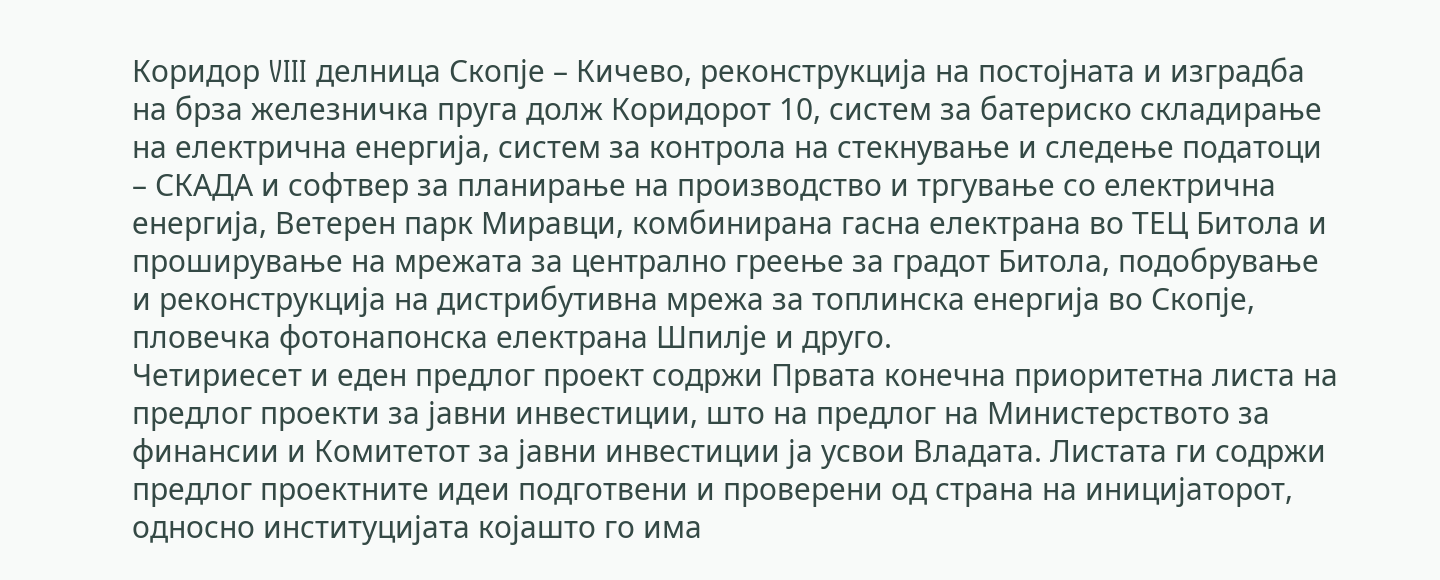Коридор VIII делница Скопје – Кичево, реконструкција на постојната и изградба на брза железничка пруга долж Коридорот 10, систем за батериско складирање на електрична енергија, систем за контрола на стекнување и следење податоци – СКАДА и софтвер за планирање на производство и тргување со електрична енергија, Ветерен парк Миравци, комбинирана гасна електрана во ТЕЦ Битола и проширување на мрежата за централно греење за градот Битолa, подобрување и реконструкција на дистрибутивна мрежа за топлинска енергија во Скопје, пловечка фотонапонска електрана Шпилје и друго.
Четириесет и еден предлог проект содржи Првата конечна приоритетна листа на предлог проекти за јавни инвестиции, што на предлог на Министерството за финансии и Комитетот за јавни инвестиции ја усвои Владата. Листата ги содржи предлог проектните идеи подготвени и проверени од страна на иницијаторот, односно институцијата којашто го има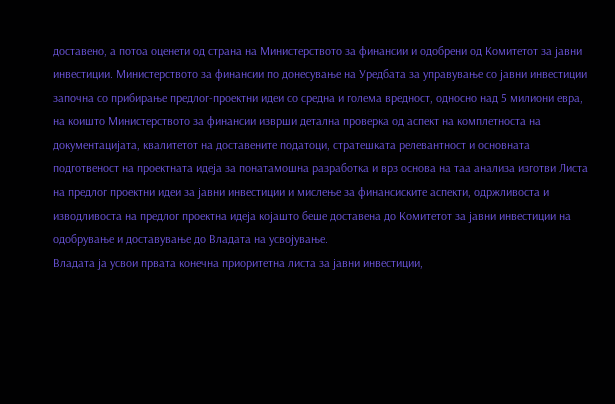доставено, а потоа оценети од страна на Министерството за финансии и одобрени од Комитетот за јавни инвестиции. Министерството за финансии по донесување на Уредбата за управување со јавни инвестиции започна со прибирање предлог-проектни идеи со средна и голема вредност, односно над 5 милиони евра, на коишто Министерството за финансии изврши детална проверка од аспект на комплетноста на документацијата, квалитетот на доставените податоци, стратешката релевантност и основната подготвеност на проектната идеја за понатамошна разработка и врз основа на таа анализа изготви Листа на предлог проектни идеи за јавни инвестиции и мислење за финансиските аспекти, одржливоста и изводливоста на предлог проектна идеја којашто беше доставена до Комитетот за јавни инвестиции на одобрување и доставување до Владата на усвојување.
Владата ја усвои првата конечна приоритетна листа за јавни инвестиции,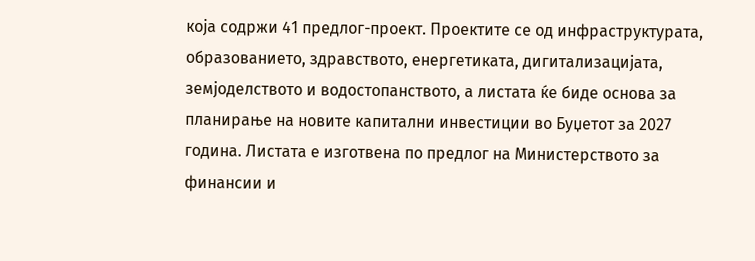која содржи 41 предлог-проект. Проектите се од инфраструктурата, образованието, здравството, енергетиката, дигитализацијата, земјоделството и водостопанството, а листата ќе биде основа за планирање на новите капитални инвестиции во Буџетот за 2027 година. Листата е изготвена по предлог на Министерството за финансии и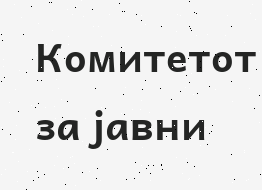Комитетот за јавни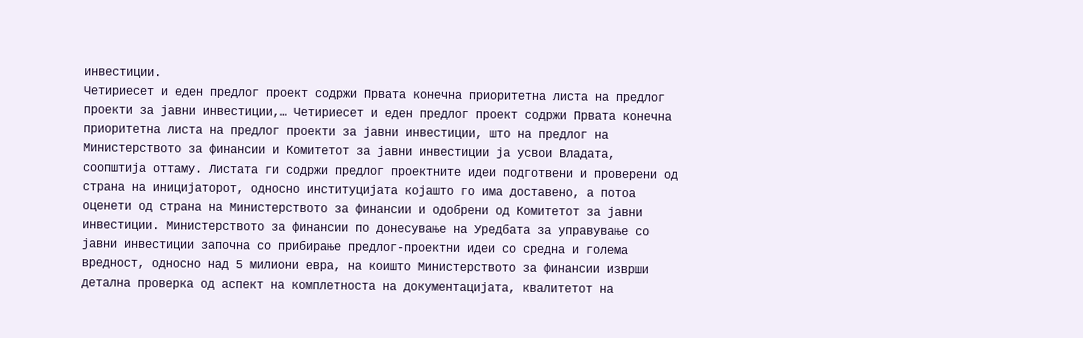инвестиции.
Четириесет и еден предлог проект содржи Првата конечна приоритетна листа на предлог проекти за јавни инвестиции,… Четириесет и еден предлог проект содржи Првата конечна приоритетна листа на предлог проекти за јавни инвестиции, што на предлог на Министерството за финансии и Комитетот за јавни инвестиции ја усвои Владата, соопштија оттаму. Листата ги содржи предлог проектните идеи подготвени и проверени од страна на иницијаторот, односно институцијата којашто го има доставено, а потоа оценети од страна на Министерството за финансии и одобрени од Комитетот за јавни инвестиции. Министерството за финансии по донесување на Уредбата за управување со јавни инвестиции започна со прибирање предлог-проектни идеи со средна и голема вредност, односно над 5 милиони евра, на коишто Министерството за финансии изврши детална проверка од аспект на комплетноста на документацијата, квалитетот на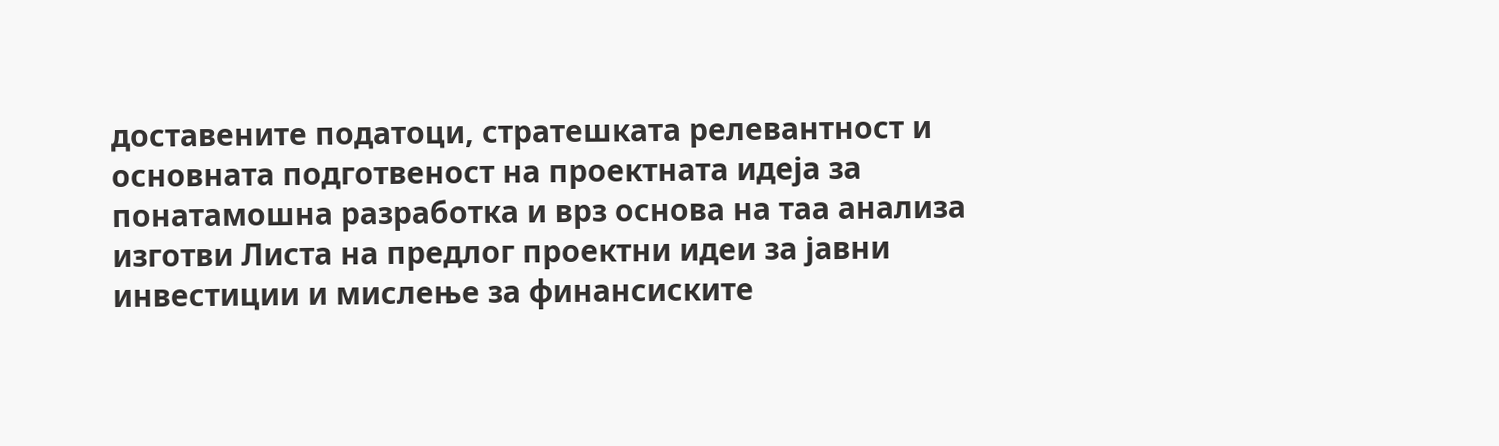доставените податоци, стратешката релевантност и основната подготвеност на проектната идеја за понатамошна разработка и врз основа на таа анализа изготви Листа на предлог проектни идеи за јавни инвестиции и мислење за финансиските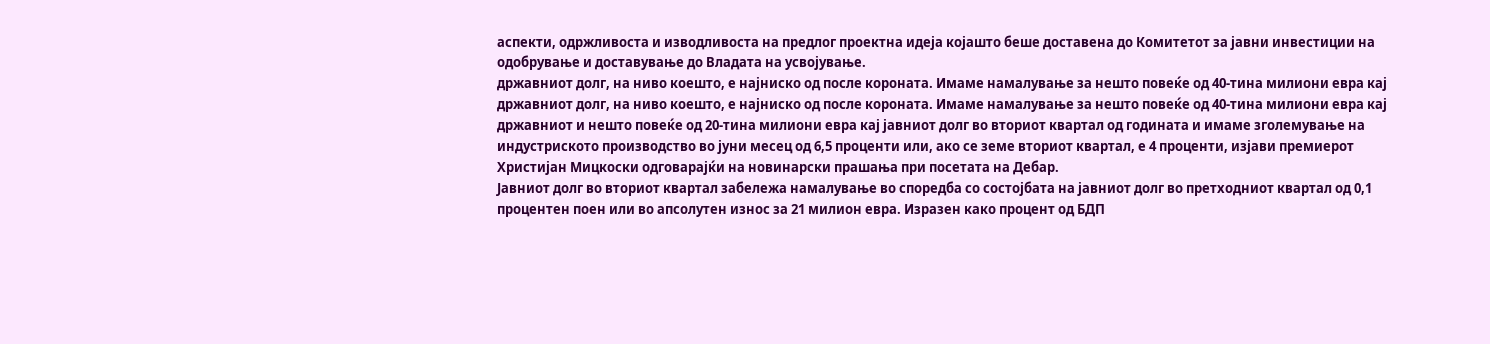аспекти, одржливоста и изводливоста на предлог проектна идеја којашто беше доставена до Комитетот за јавни инвестиции на одобрување и доставување до Владата на усвојување.
државниот долг, на ниво коешто, е најниско од после короната. Имаме намалување за нешто повеќе од 40-тина милиони евра кај државниот долг, на ниво коешто, е најниско од после короната. Имаме намалување за нешто повеќе од 40-тина милиони евра кај државниот и нешто повеќе од 20-тина милиони евра кај јавниот долг во вториот квартал од годината и имаме зголемување на индустриското производство во јуни месец од 6,5 проценти или, ако се земе вториот квартал, е 4 проценти, изјави премиерот Христијан Мицкоски одговарајќи на новинарски прашања при посетата на Дебар.
Јавниот долг во вториот квартал забележа намалување во споредба со состојбата на јавниот долг во претходниот квартал од 0,1 процентен поен или во апсолутен износ за 21 милион евра. Изразен како процент од БДП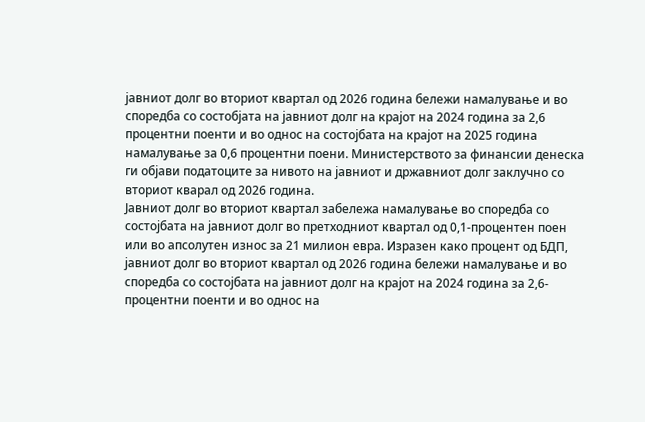јавниот долг во вториот квартал од 2026 година бележи намалување и во споредба со состобјата на јавниот долг на крајот на 2024 година за 2,6 процентни поенти и во однос на состојбата на крајот на 2025 година намалување за 0,6 процентни поени. Министерството за финансии денеска ги објави податоците за нивото на јавниот и државниот долг заклучно со вториот кварал од 2026 година.
Jавниот долг во вториот квартал забележа намалување во споредба со состојбата на јавниот долг во претходниот квартал од 0,1-процентен поен или во апсолутен износ за 21 милион евра. Изразен како процент од БДП, јавниот долг во вториот квартал од 2026 година бележи намалување и во споредба со состојбата на јавниот долг на крајот на 2024 година за 2,6-процентни поенти и во однос на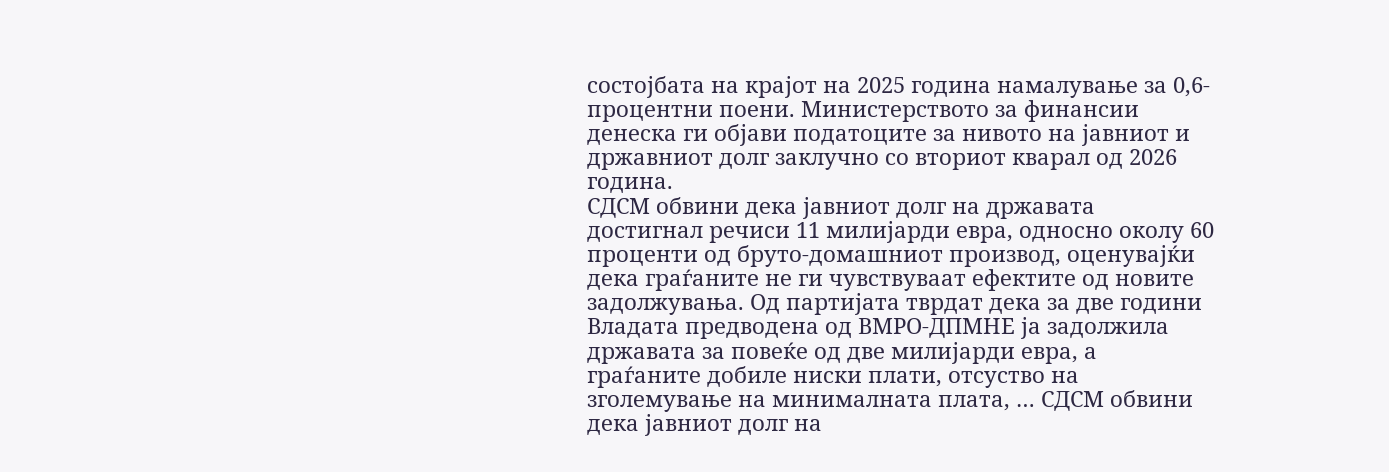состојбата на крајот на 2025 година намалување за 0,6-процентни поени. Министерството за финансии денеска ги објави податоците за нивото на јавниот и државниот долг заклучно со вториот кварал од 2026 година.
СДСМ обвини дека јавниот долг на државата достигнал речиси 11 милијарди евра, односно околу 60 проценти од бруто-домашниот производ, оценувајќи дека граѓаните не ги чувствуваат ефектите од новите задолжувања. Од партијата тврдат дека за две години Владата предводена од ВМРО-ДПМНЕ ја задолжила државата за повеќе од две милијарди евра, а граѓаните добиле ниски плати, отсуство на зголемување на минималната плата, … СДСМ обвини дека јавниот долг на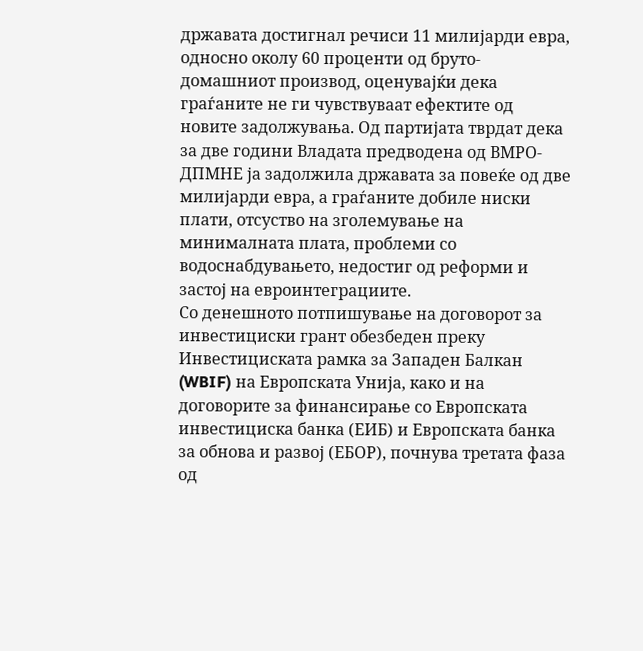државата достигнал речиси 11 милијарди евра, односно околу 60 проценти од бруто-домашниот производ, оценувајќи дека граѓаните не ги чувствуваат ефектите од новите задолжувања. Од партијата тврдат дека за две години Владата предводена од ВМРО-ДПМНЕ ја задолжила државата за повеќе од две милијарди евра, а граѓаните добиле ниски плати, отсуство на зголемување на минималната плата, проблеми со водоснабдувањето, недостиг од реформи и застој на евроинтеграциите.
Со денешното потпишување на договорот за инвестициски грант обезбеден преку Инвестициската рамка за Западен Балкан (WBIF) на Европската Унија, како и на договорите за финансирање со Европската инвестициска банка (ЕИБ) и Европската банка за обнова и развој (ЕБОР), почнува третата фаза од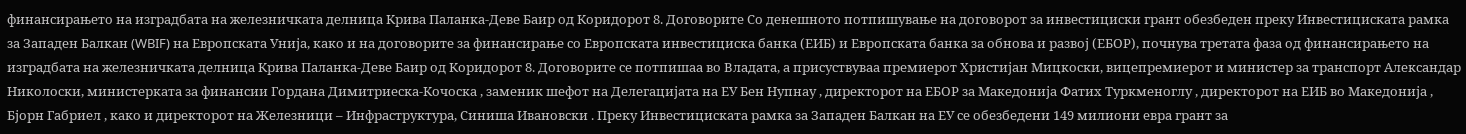финансирањето на изградбата на железничката делница Крива Паланка-Деве Баир од Коридорот 8. Договорите Со денешното потпишување на договорот за инвестициски грант обезбеден преку Инвестициската рамка за Западен Балкан (WBIF) на Европската Унија, како и на договорите за финансирање со Европската инвестициска банка (ЕИБ) и Европската банка за обнова и развој (ЕБОР), почнува третата фаза од финансирањето на изградбата на железничката делница Крива Паланка-Деве Баир од Коридорот 8. Договорите се потпишаа во Владата, а присуствуваа премиерот Христијан Мицкоски, вицепремиерот и министер за транспорт Александар Николоски, министерката за финансии Гордана Димитриеска-Кочоска , заменик шефот на Делегацијата на ЕУ Бен Нупнау , директорот на ЕБОР за Македонија Фатих Туркменоглу , директорот на ЕИБ во Македонија , Бјорн Габриел , како и директорот на Железници – Инфраструктура, Синиша Ивановски . Преку Инвестициската рамка за Западен Балкан на ЕУ се обезбедени 149 милиони евра грант за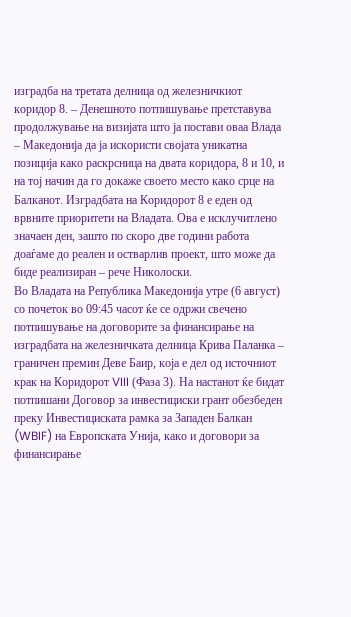изградба на третата делница од железничкиот коридор 8. – Денешното потпишување претставува продолжување на визијата што ја постави оваа Влада – Македонија да ја искористи својата уникатна позиција како раскрсница на двата коридора, 8 и 10, и на тој начин да го докаже своето место како срце на Балканот. Изградбата на Коридорот 8 е еден од врвните приоритети на Владата. Ова е исклучитлено значаен ден, зашто по скоро две години работа доаѓаме до реален и остварлив проект, што може да биде реализиран – рече Николоски.
Во Владата на Република Македонија утре (6 август) со почеток во 09:45 часот ќе се одржи свечено потпишување на договорите за финансирање на изградбата на железничката делница Крива Паланка – граничен премин Деве Баир, која е дел од источниот крак на Коридорот VIII (Фаза 3). На настанот ќе бидат потпишани Договор за инвестициски грант обезбеден преку Инвестициската рамка за Западен Балкан (WBIF) на Европската Унија, како и договори за финансирање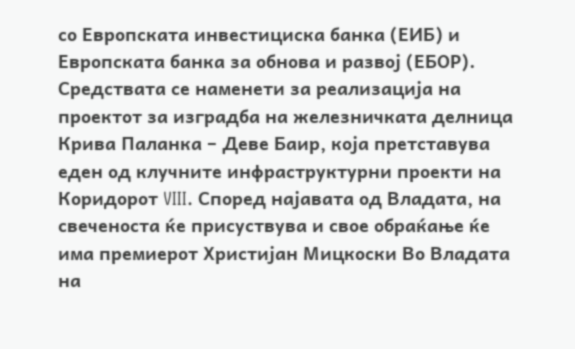со Европската инвестициска банка (ЕИБ) и Европската банка за обнова и развој (ЕБОР). Средствата се наменети за реализација на проектот за изградба на железничката делница Крива Паланка – Деве Баир, која претставува еден од клучните инфраструктурни проекти на Коридорот VIII. Според најавата од Владата, на свеченоста ќе присуствува и свое обраќање ќе има премиерот Христијан Мицкоски Во Владата на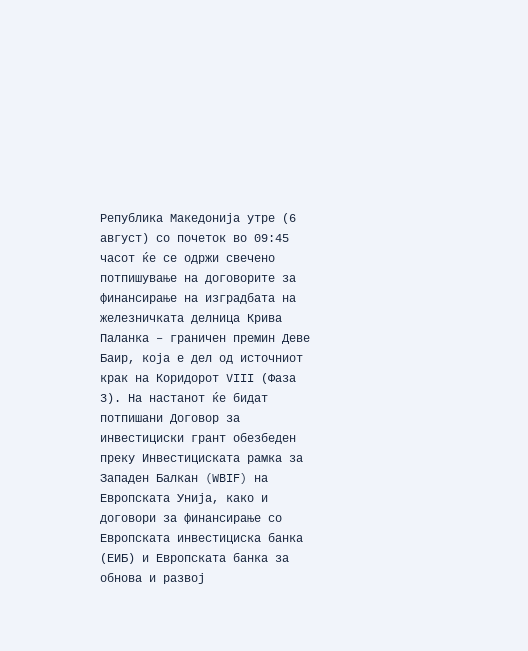Република Македонија утре (6 август) со почеток во 09:45 часот ќе се одржи свечено потпишување на договорите за финансирање на изградбата на железничката делница Крива Паланка – граничен премин Деве Баир, која е дел од источниот крак на Коридорот VIII (Фаза 3). На настанот ќе бидат потпишани Договор за инвестициски грант обезбеден преку Инвестициската рамка за Западен Балкан (WBIF) на Европската Унија, како и договори за финансирање со Европската инвестициска банка (ЕИБ) и Европската банка за обнова и развој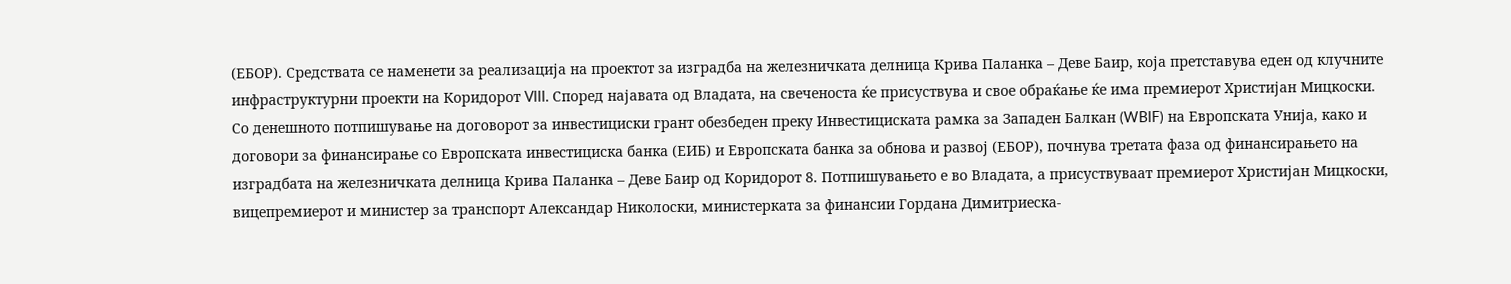(ЕБОР). Средствата се наменети за реализација на проектот за изградба на железничката делница Крива Паланка – Деве Баир, која претставува еден од клучните инфраструктурни проекти на Коридорот VIII. Според најавата од Владата, на свеченоста ќе присуствува и свое обраќање ќе има премиерот Христијан Мицкоски.
Со денешното потпишување на договорот за инвестициски грант обезбеден преку Инвестициската рамка за Западен Балкан (WBIF) на Европската Унија, како и договори за финансирање со Европската инвестициска банка (ЕИБ) и Европската банка за обнова и развој (ЕБОР), почнува третата фаза од финансирањето на изградбата на железничката делница Крива Паланка – Деве Баир од Коридорот 8. Потпишувањето е во Владата, а присуствуваат премиерот Христијан Мицкоски, вицепремиерот и министер за транспорт Александар Николоски, министерката за финансии Гордана Димитриеска-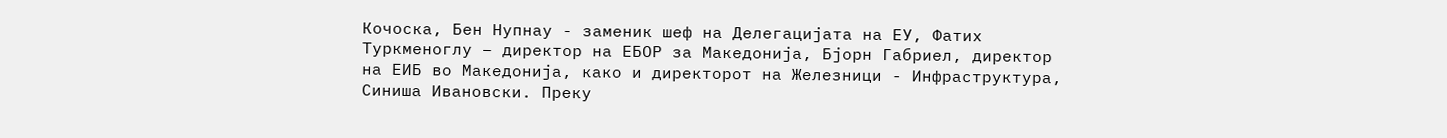Кочоска, Бен Нупнау - заменик шеф на Делегацијата на ЕУ, Фатих Туркменоглу – директор на ЕБОР за Македонија, Бјорн Габриел, директор на ЕИБ во Македонија, како и директорот на Железници - Инфраструктура, Синиша Ивановски. Преку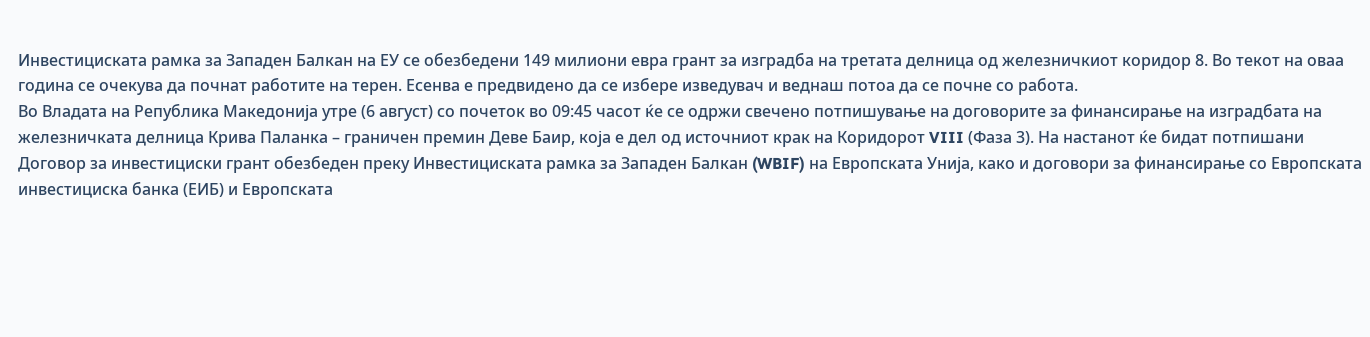Инвестициската рамка за Западен Балкан на ЕУ се обезбедени 149 милиони евра грант за изградба на третата делница од железничкиот коридор 8. Во текот на оваа година се очекува да почнат работите на терен. Есенва е предвидено да се избере изведувач и веднаш потоа да се почне со работа.
Во Владата на Република Македонија утре (6 август) со почеток во 09:45 часот ќе се одржи свечено потпишување на договорите за финансирање на изградбата на железничката делница Крива Паланка – граничен премин Деве Баир, која е дел од источниот крак на Коридорот VIII (Фаза 3). На настанот ќе бидат потпишани Договор за инвестициски грант обезбеден преку Инвестициската рамка за Западен Балкан (WBIF) на Европската Унија, како и договори за финансирање со Европската инвестициска банка (ЕИБ) и Европската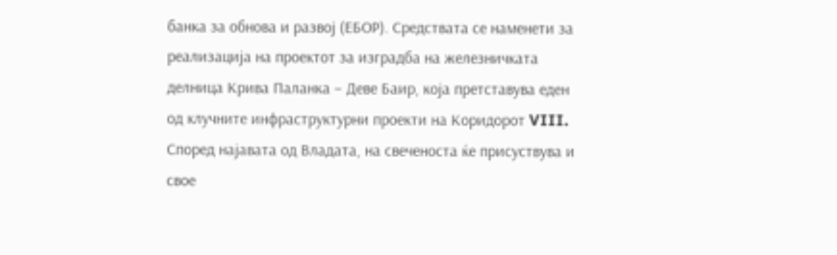банка за обнова и развој (ЕБОР). Средствата се наменети за реализација на проектот за изградба на железничката делница Крива Паланка – Деве Баир, која претставува еден од клучните инфраструктурни проекти на Коридорот VIII. Според најавата од Владата, на свеченоста ќе присуствува и свое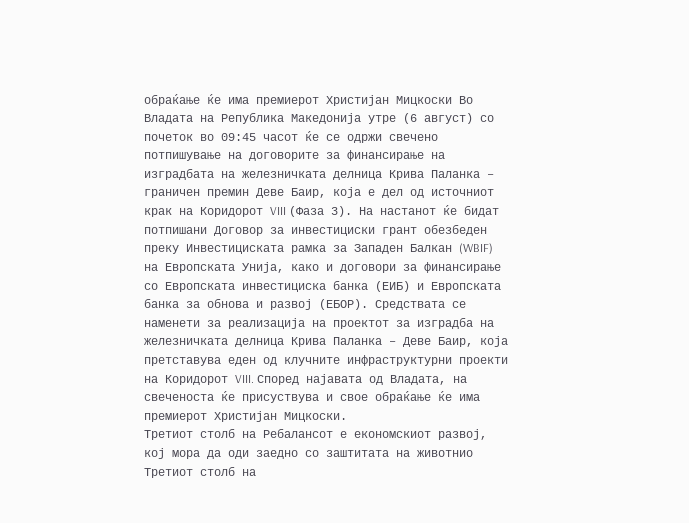обраќање ќе има премиерот Христијан Мицкоски Во Владата на Република Македонија утре (6 август) со почеток во 09:45 часот ќе се одржи свечено потпишување на договорите за финансирање на изградбата на железничката делница Крива Паланка – граничен премин Деве Баир, која е дел од источниот крак на Коридорот VIII (Фаза 3). На настанот ќе бидат потпишани Договор за инвестициски грант обезбеден преку Инвестициската рамка за Западен Балкан (WBIF) на Европската Унија, како и договори за финансирање со Европската инвестициска банка (ЕИБ) и Европската банка за обнова и развој (ЕБОР). Средствата се наменети за реализација на проектот за изградба на железничката делница Крива Паланка – Деве Баир, која претставува еден од клучните инфраструктурни проекти на Коридорот VIII. Според најавата од Владата, на свеченоста ќе присуствува и свое обраќање ќе има премиерот Христијан Мицкоски.
Третиот столб на Ребалансот е економскиот развој, кој мора да оди заедно со заштитата на животнио Третиот столб на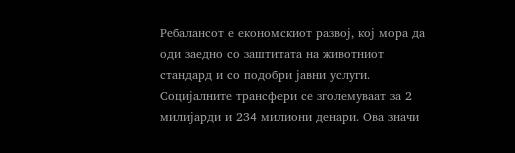Ребалансот е економскиот развој, кој мора да оди заедно со заштитата на животниот стандард и со подобри јавни услуги. Социјалните трансфери се зголемуваат за 2 милијарди и 234 милиони денари. Ова значи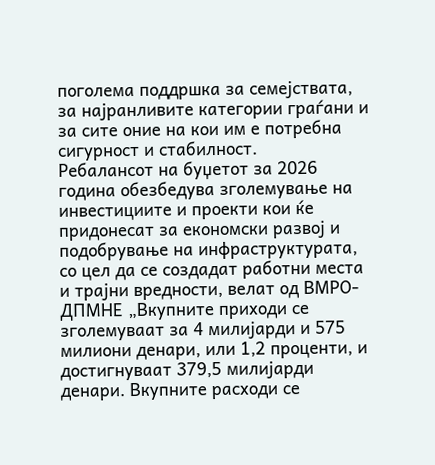поголема поддршка за семејствата, за најранливите категории граѓани и за сите оние на кои им е потребна сигурност и стабилност.
Ребалансот на буџетот за 2026 година обезбедува зголемување на инвестициите и проекти кои ќе придонесат за економски развој и подобрување на инфраструктурата, со цел да се создадат работни места и трајни вредности, велат од ВМРО-ДПМНЕ „Вкупните приходи се зголемуваат за 4 милијарди и 575 милиони денари, или 1,2 проценти, и достигнуваат 379,5 милијарди денари. Вкупните расходи се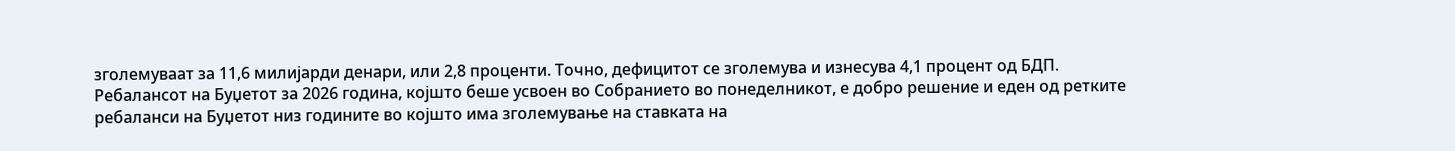зголемуваат за 11,6 милијарди денари, или 2,8 проценти. Точно, дефицитот се зголемува и изнесува 4,1 процент од БДП.
Ребалансот на Буџетот за 2026 година, којшто беше усвоен во Собранието во понеделникот, е добро решение и еден од ретките ребаланси на Буџетот низ годините во којшто има зголемување на ставката на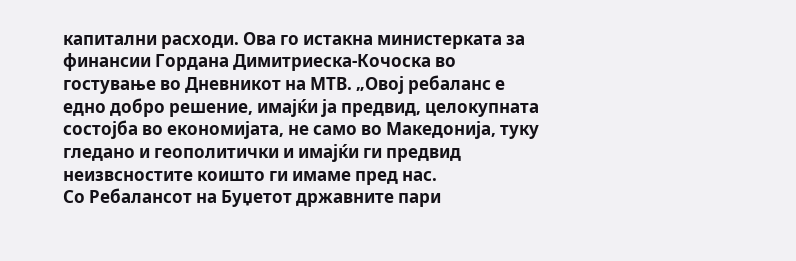капитални расходи. Ова го истакна министерката за финансии Гордана Димитриеска-Кочоска во гостување во Дневникот на МТВ. „Овој ребаланс е едно добро решение, имајќи ја предвид, целокупната состојба во економијата, не само во Македонија, туку гледано и геополитички и имајќи ги предвид неизвсностите коишто ги имаме пред нас.
Со Ребалансот на Буџетот државните пари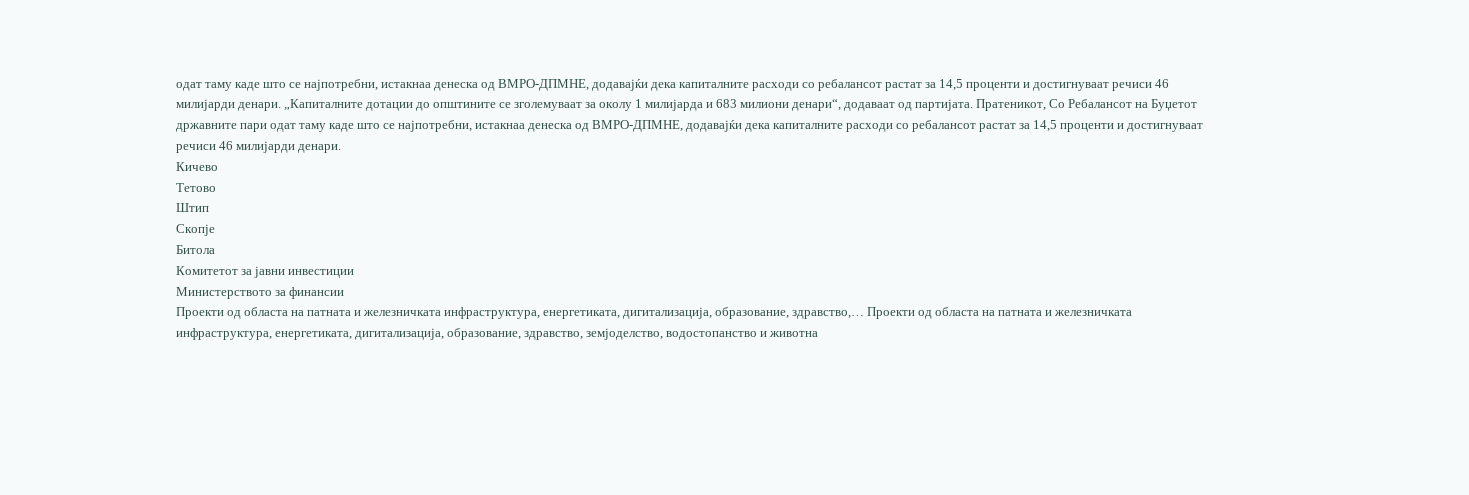одат таму каде што се најпотребни, истакнаа денеска од ВМРО-ДПМНЕ, додавајќи дека капиталните расходи со ребалансот растат за 14,5 проценти и достигнуваат речиси 46 милијарди денари. „Капиталните дотации до општините се зголемуваат за околу 1 милијарда и 683 милиони денари“, додаваат од партијата. Пратеникот, Со Ребалансот на Буџетот државните пари одат таму каде што се најпотребни, истакнаа денеска од ВМРО-ДПМНЕ, додавајќи дека капиталните расходи со ребалансот растат за 14,5 проценти и достигнуваат речиси 46 милијарди денари.
Кичево
Тетово
Штип
Скопје
Битола
Комитетот за јавни инвестиции
Министерството за финансии
Проекти од областа на патната и железничката инфраструктура, енергетиката, дигитализација, образование, здравство,… Проекти од областа на патната и железничката инфраструктура, енергетиката, дигитализација, образование, здравство, земјоделство, водостопанство и животна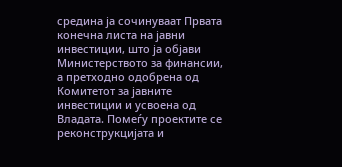средина ја сочинуваат Првата конечна листа на јавни инвестиции, што ја објави Министерството за финансии, а претходно одобрена од Комитетот за јавните инвестиции и усвоена од Владата. Помеѓу проектите се реконструкцијата и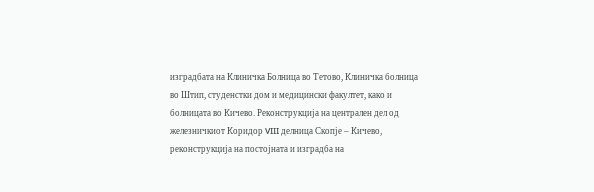изградбата на Клиничка Болница во Тетово, Клиничка болница во Штип, студенстки дом и медицински факултет, како и болницата во Кичево. Реконструкција на централен дел од железничкиот Коридор VIII делница Скопје – Кичево, реконструкција на постојната и изградба на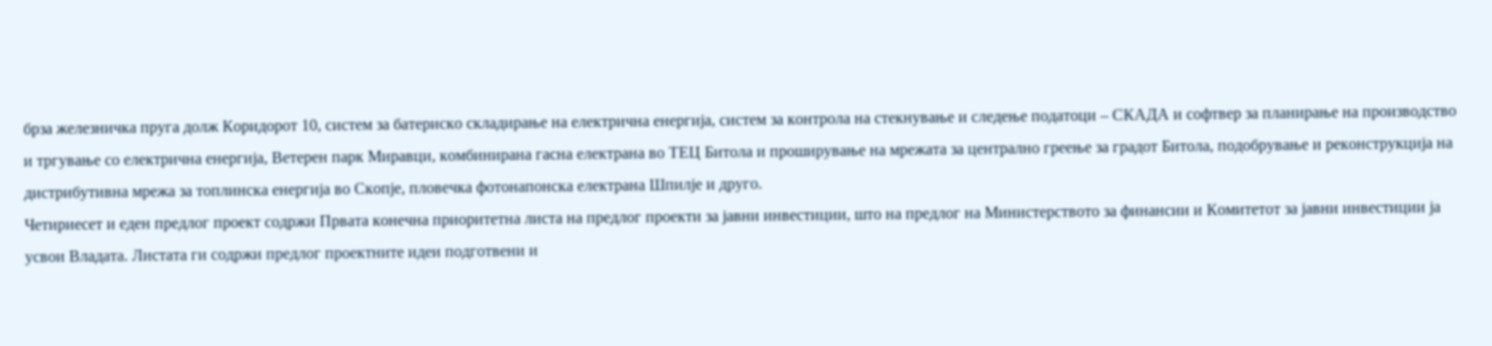брза железничка пруга долж Коридорот 10, систем за батериско складирање на електрична енергија, систем за контрола на стекнување и следење податоци – СКАДА и софтвер за планирање на производство и тргување со електрична енергија, Ветерен парк Миравци, комбинирана гасна електрана во ТЕЦ Битола и проширување на мрежата за централно греење за градот Битолa, подобрување и реконструкција на дистрибутивна мрежа за топлинска енергија во Скопје, пловечка фотонапонска електрана Шпилје и друго.
Четириесет и еден предлог проект содржи Првата конечна приоритетна листа на предлог проекти за јавни инвестиции, што на предлог на Министерството за финансии и Комитетот за јавни инвестиции ја усвои Владата. Листата ги содржи предлог проектните идеи подготвени и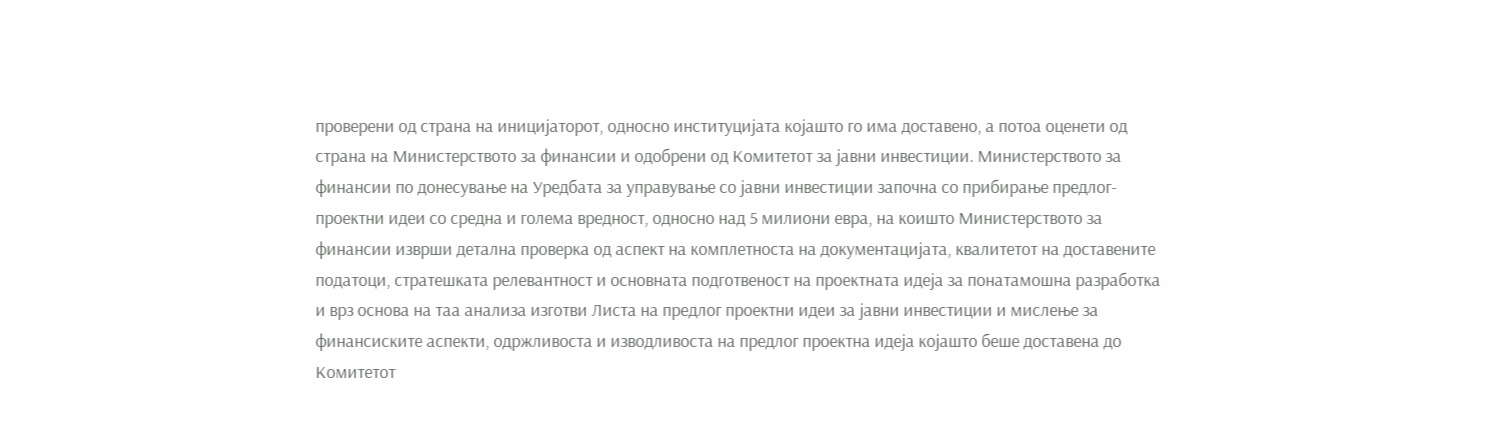проверени од страна на иницијаторот, односно институцијата којашто го има доставено, а потоа оценети од страна на Министерството за финансии и одобрени од Комитетот за јавни инвестиции. Министерството за финансии по донесување на Уредбата за управување со јавни инвестиции започна со прибирање предлог-проектни идеи со средна и голема вредност, односно над 5 милиони евра, на коишто Министерството за финансии изврши детална проверка од аспект на комплетноста на документацијата, квалитетот на доставените податоци, стратешката релевантност и основната подготвеност на проектната идеја за понатамошна разработка и врз основа на таа анализа изготви Листа на предлог проектни идеи за јавни инвестиции и мислење за финансиските аспекти, одржливоста и изводливоста на предлог проектна идеја којашто беше доставена до Комитетот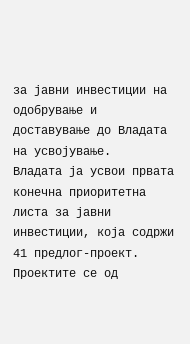за јавни инвестиции на одобрување и доставување до Владата на усвојување.
Владата ја усвои првата конечна приоритетна листа за јавни инвестиции, која содржи 41 предлог-проект. Проектите се од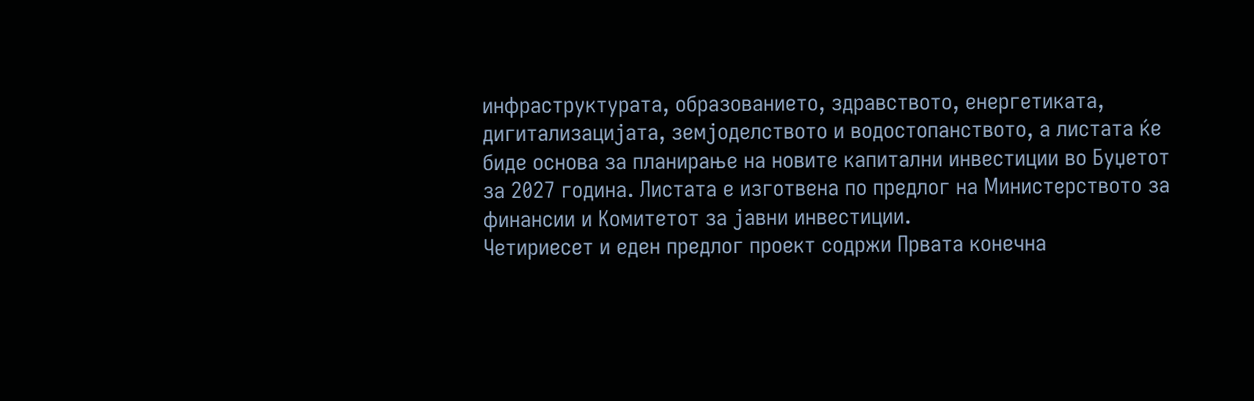инфраструктурата, образованието, здравството, енергетиката, дигитализацијата, земјоделството и водостопанството, а листата ќе биде основа за планирање на новите капитални инвестиции во Буџетот за 2027 година. Листата е изготвена по предлог на Министерството за финансии и Комитетот за јавни инвестиции.
Четириесет и еден предлог проект содржи Првата конечна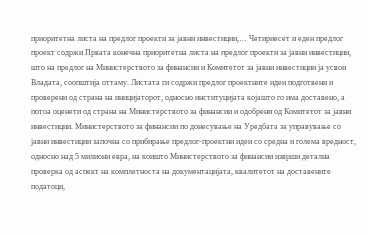приоритетна листа на предлог проекти за јавни инвестиции,… Четириесет и еден предлог проект содржи Првата конечна приоритетна листа на предлог проекти за јавни инвестиции, што на предлог на Министерството за финансии и Комитетот за јавни инвестиции ја усвои Владата, соопштија оттаму. Листата ги содржи предлог проектните идеи подготвени и проверени од страна на иницијаторот, односно институцијата којашто го има доставено, а потоа оценети од страна на Министерството за финансии и одобрени од Комитетот за јавни инвестиции. Министерството за финансии по донесување на Уредбата за управување со јавни инвестиции започна со прибирање предлог-проектни идеи со средна и голема вредност, односно над 5 милиони евра, на коишто Министерството за финансии изврши детална проверка од аспект на комплетноста на документацијата, квалитетот на доставените податоци,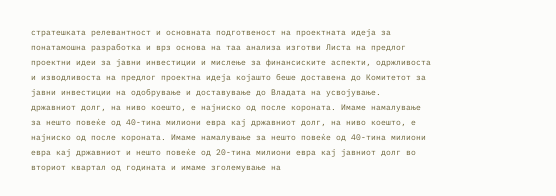стратешката релевантност и основната подготвеност на проектната идеја за понатамошна разработка и врз основа на таа анализа изготви Листа на предлог проектни идеи за јавни инвестиции и мислење за финансиските аспекти, одржливоста и изводливоста на предлог проектна идеја којашто беше доставена до Комитетот за јавни инвестиции на одобрување и доставување до Владата на усвојување.
државниот долг, на ниво коешто, е најниско од после короната. Имаме намалување за нешто повеќе од 40-тина милиони евра кај државниот долг, на ниво коешто, е најниско од после короната. Имаме намалување за нешто повеќе од 40-тина милиони евра кај државниот и нешто повеќе од 20-тина милиони евра кај јавниот долг во вториот квартал од годината и имаме зголемување на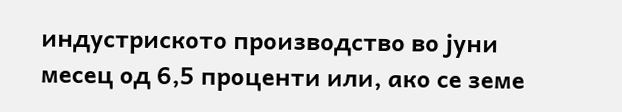индустриското производство во јуни месец од 6,5 проценти или, ако се земе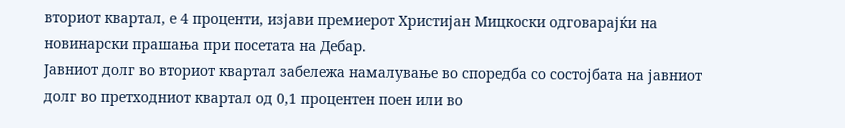вториот квартал, е 4 проценти, изјави премиерот Христијан Мицкоски одговарајќи на новинарски прашања при посетата на Дебар.
Јавниот долг во вториот квартал забележа намалување во споредба со состојбата на јавниот долг во претходниот квартал од 0,1 процентен поен или во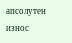апсолутен износ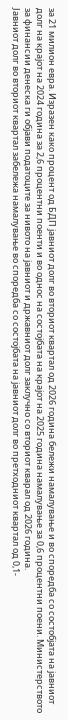за 21 милион евра. Изразен како процент од БДП јавниот долг во вториот квартал од 2026 година бележи намалување и во споредба со состобјата на јавниот долг на крајот на 2024 година за 2,6 процентни поенти и во однос на состојбата на крајот на 2025 година намалување за 0,6 процентни поени. Министерството за финансии денеска ги објави податоците за нивото на јавниот и државниот долг заклучно со вториот кварал од 2026 година.
Jавниот долг во вториот квартал забележа намалување во споредба со состојбата на јавниот долг во претходниот квартал од 0,1-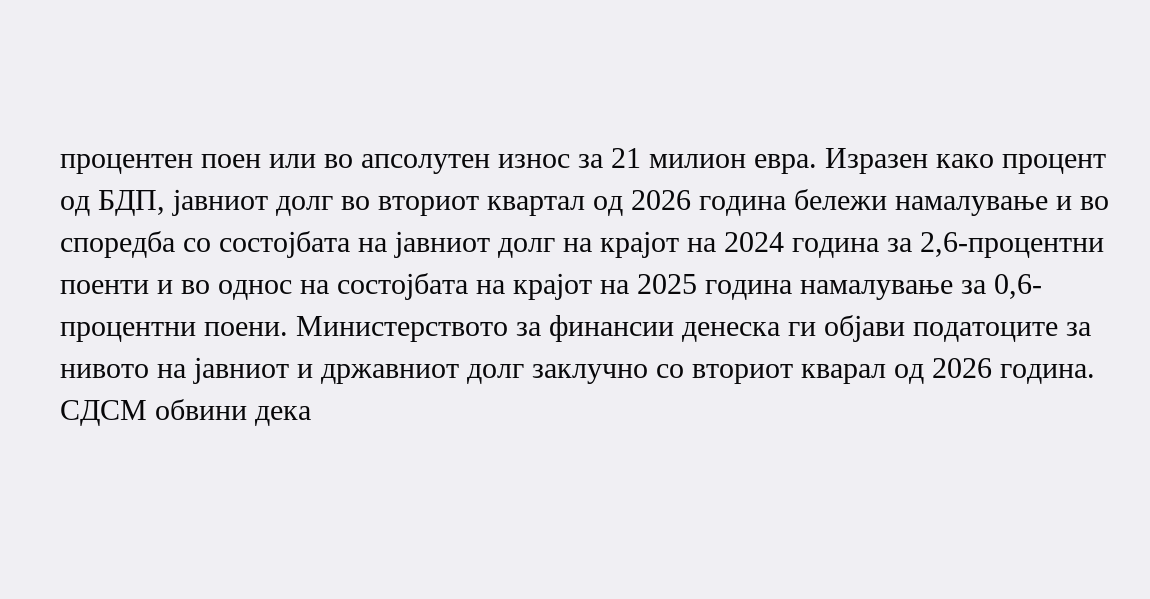процентен поен или во апсолутен износ за 21 милион евра. Изразен како процент од БДП, јавниот долг во вториот квартал од 2026 година бележи намалување и во споредба со состојбата на јавниот долг на крајот на 2024 година за 2,6-процентни поенти и во однос на состојбата на крајот на 2025 година намалување за 0,6-процентни поени. Министерството за финансии денеска ги објави податоците за нивото на јавниот и државниот долг заклучно со вториот кварал од 2026 година.
СДСМ обвини дека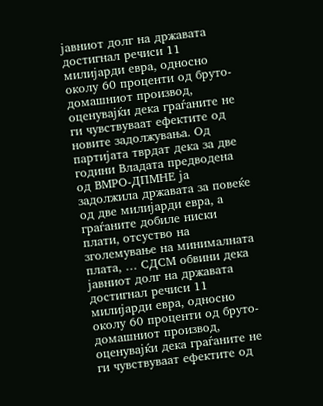јавниот долг на државата достигнал речиси 11 милијарди евра, односно околу 60 проценти од бруто-домашниот производ, оценувајќи дека граѓаните не ги чувствуваат ефектите од новите задолжувања. Од партијата тврдат дека за две години Владата предводена од ВМРО-ДПМНЕ ја задолжила државата за повеќе од две милијарди евра, а граѓаните добиле ниски плати, отсуство на зголемување на минималната плата, … СДСМ обвини дека јавниот долг на државата достигнал речиси 11 милијарди евра, односно околу 60 проценти од бруто-домашниот производ, оценувајќи дека граѓаните не ги чувствуваат ефектите од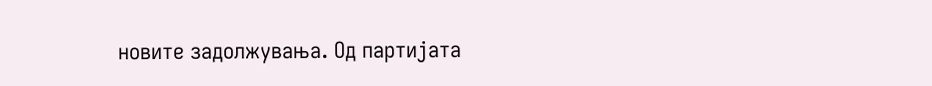новите задолжувања. Од партијата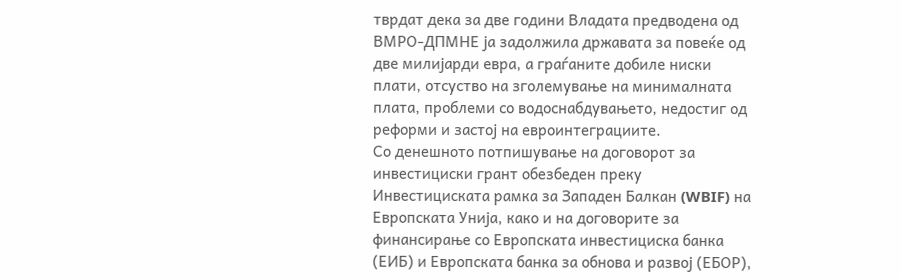тврдат дека за две години Владата предводена од ВМРО-ДПМНЕ ја задолжила државата за повеќе од две милијарди евра, а граѓаните добиле ниски плати, отсуство на зголемување на минималната плата, проблеми со водоснабдувањето, недостиг од реформи и застој на евроинтеграциите.
Со денешното потпишување на договорот за инвестициски грант обезбеден преку Инвестициската рамка за Западен Балкан (WBIF) на Европската Унија, како и на договорите за финансирање со Европската инвестициска банка (ЕИБ) и Европската банка за обнова и развој (ЕБОР),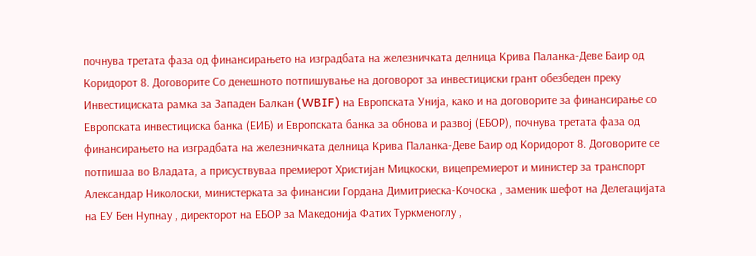почнува третата фаза од финансирањето на изградбата на железничката делница Крива Паланка-Деве Баир од Коридорот 8. Договорите Со денешното потпишување на договорот за инвестициски грант обезбеден преку Инвестициската рамка за Западен Балкан (WBIF) на Европската Унија, како и на договорите за финансирање со Европската инвестициска банка (ЕИБ) и Европската банка за обнова и развој (ЕБОР), почнува третата фаза од финансирањето на изградбата на железничката делница Крива Паланка-Деве Баир од Коридорот 8. Договорите се потпишаа во Владата, а присуствуваа премиерот Христијан Мицкоски, вицепремиерот и министер за транспорт Александар Николоски, министерката за финансии Гордана Димитриеска-Кочоска , заменик шефот на Делегацијата на ЕУ Бен Нупнау , директорот на ЕБОР за Македонија Фатих Туркменоглу ,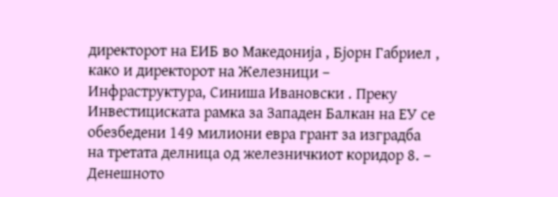директорот на ЕИБ во Македонија , Бјорн Габриел , како и директорот на Железници – Инфраструктура, Синиша Ивановски . Преку Инвестициската рамка за Западен Балкан на ЕУ се обезбедени 149 милиони евра грант за изградба на третата делница од железничкиот коридор 8. – Денешното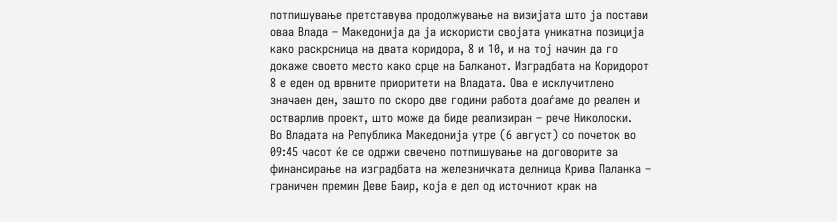потпишување претставува продолжување на визијата што ја постави оваа Влада – Македонија да ја искористи својата уникатна позиција како раскрсница на двата коридора, 8 и 10, и на тој начин да го докаже своето место како срце на Балканот. Изградбата на Коридорот 8 е еден од врвните приоритети на Владата. Ова е исклучитлено значаен ден, зашто по скоро две години работа доаѓаме до реален и остварлив проект, што може да биде реализиран – рече Николоски.
Во Владата на Република Македонија утре (6 август) со почеток во 09:45 часот ќе се одржи свечено потпишување на договорите за финансирање на изградбата на железничката делница Крива Паланка – граничен премин Деве Баир, која е дел од источниот крак на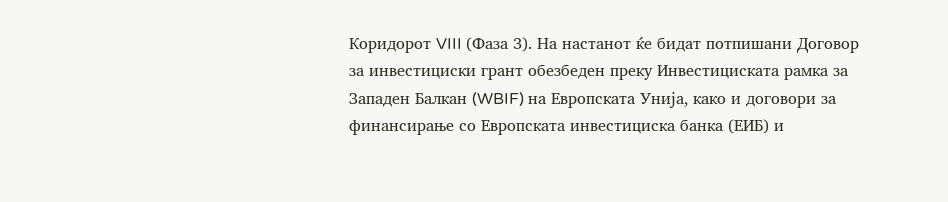Коридорот VIII (Фаза 3). На настанот ќе бидат потпишани Договор за инвестициски грант обезбеден преку Инвестициската рамка за Западен Балкан (WBIF) на Европската Унија, како и договори за финансирање со Европската инвестициска банка (ЕИБ) и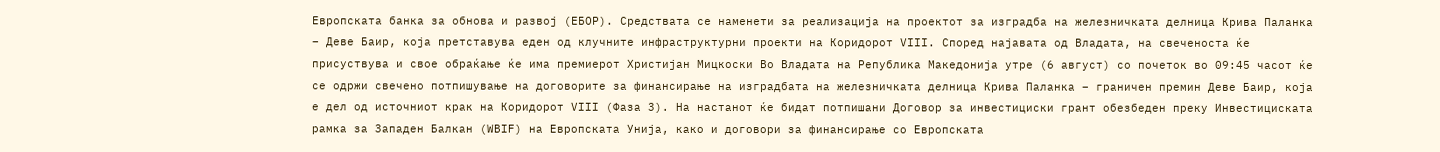Европската банка за обнова и развој (ЕБОР). Средствата се наменети за реализација на проектот за изградба на железничката делница Крива Паланка – Деве Баир, која претставува еден од клучните инфраструктурни проекти на Коридорот VIII. Според најавата од Владата, на свеченоста ќе присуствува и свое обраќање ќе има премиерот Христијан Мицкоски Во Владата на Република Македонија утре (6 август) со почеток во 09:45 часот ќе се одржи свечено потпишување на договорите за финансирање на изградбата на железничката делница Крива Паланка – граничен премин Деве Баир, која е дел од источниот крак на Коридорот VIII (Фаза 3). На настанот ќе бидат потпишани Договор за инвестициски грант обезбеден преку Инвестициската рамка за Западен Балкан (WBIF) на Европската Унија, како и договори за финансирање со Европската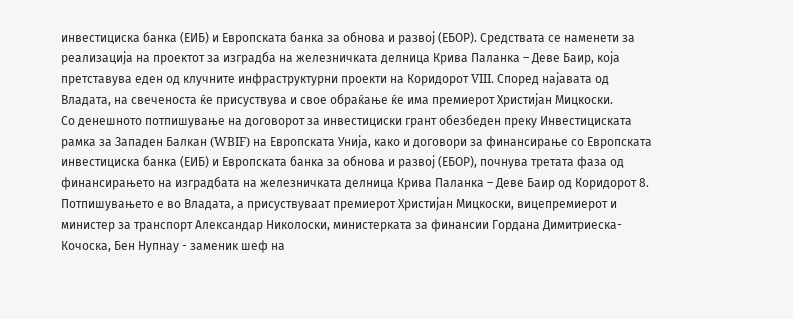инвестициска банка (ЕИБ) и Европската банка за обнова и развој (ЕБОР). Средствата се наменети за реализација на проектот за изградба на железничката делница Крива Паланка – Деве Баир, која претставува еден од клучните инфраструктурни проекти на Коридорот VIII. Според најавата од Владата, на свеченоста ќе присуствува и свое обраќање ќе има премиерот Христијан Мицкоски.
Со денешното потпишување на договорот за инвестициски грант обезбеден преку Инвестициската рамка за Западен Балкан (WBIF) на Европската Унија, како и договори за финансирање со Европската инвестициска банка (ЕИБ) и Европската банка за обнова и развој (ЕБОР), почнува третата фаза од финансирањето на изградбата на железничката делница Крива Паланка – Деве Баир од Коридорот 8. Потпишувањето е во Владата, а присуствуваат премиерот Христијан Мицкоски, вицепремиерот и министер за транспорт Александар Николоски, министерката за финансии Гордана Димитриеска-Кочоска, Бен Нупнау - заменик шеф на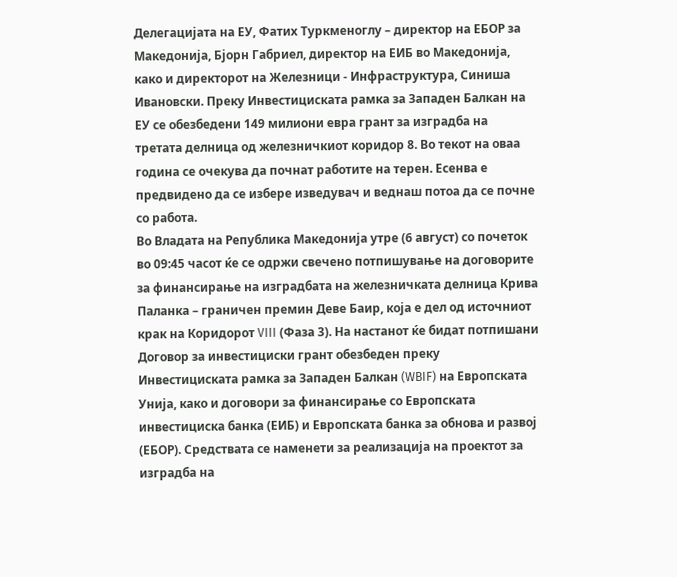Делегацијата на ЕУ, Фатих Туркменоглу – директор на ЕБОР за Македонија, Бјорн Габриел, директор на ЕИБ во Македонија, како и директорот на Железници - Инфраструктура, Синиша Ивановски. Преку Инвестициската рамка за Западен Балкан на ЕУ се обезбедени 149 милиони евра грант за изградба на третата делница од железничкиот коридор 8. Во текот на оваа година се очекува да почнат работите на терен. Есенва е предвидено да се избере изведувач и веднаш потоа да се почне со работа.
Во Владата на Република Македонија утре (6 август) со почеток во 09:45 часот ќе се одржи свечено потпишување на договорите за финансирање на изградбата на железничката делница Крива Паланка – граничен премин Деве Баир, која е дел од источниот крак на Коридорот VIII (Фаза 3). На настанот ќе бидат потпишани Договор за инвестициски грант обезбеден преку Инвестициската рамка за Западен Балкан (WBIF) на Европската Унија, како и договори за финансирање со Европската инвестициска банка (ЕИБ) и Европската банка за обнова и развој (ЕБОР). Средствата се наменети за реализација на проектот за изградба на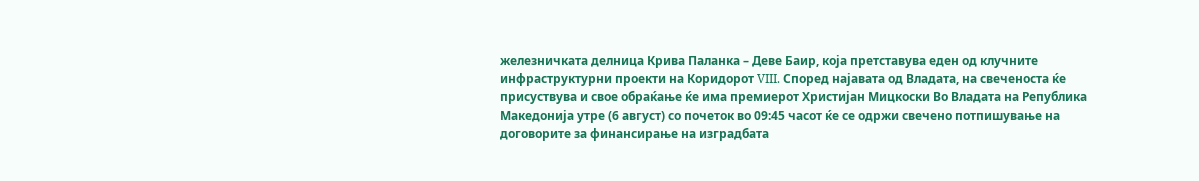железничката делница Крива Паланка – Деве Баир, која претставува еден од клучните инфраструктурни проекти на Коридорот VIII. Според најавата од Владата, на свеченоста ќе присуствува и свое обраќање ќе има премиерот Христијан Мицкоски Во Владата на Република Македонија утре (6 август) со почеток во 09:45 часот ќе се одржи свечено потпишување на договорите за финансирање на изградбата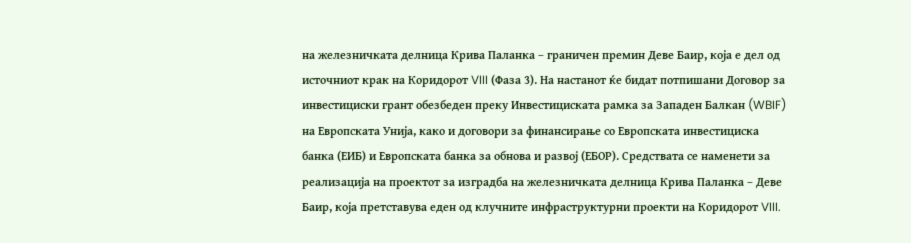на железничката делница Крива Паланка – граничен премин Деве Баир, која е дел од источниот крак на Коридорот VIII (Фаза 3). На настанот ќе бидат потпишани Договор за инвестициски грант обезбеден преку Инвестициската рамка за Западен Балкан (WBIF) на Европската Унија, како и договори за финансирање со Европската инвестициска банка (ЕИБ) и Европската банка за обнова и развој (ЕБОР). Средствата се наменети за реализација на проектот за изградба на железничката делница Крива Паланка – Деве Баир, која претставува еден од клучните инфраструктурни проекти на Коридорот VIII.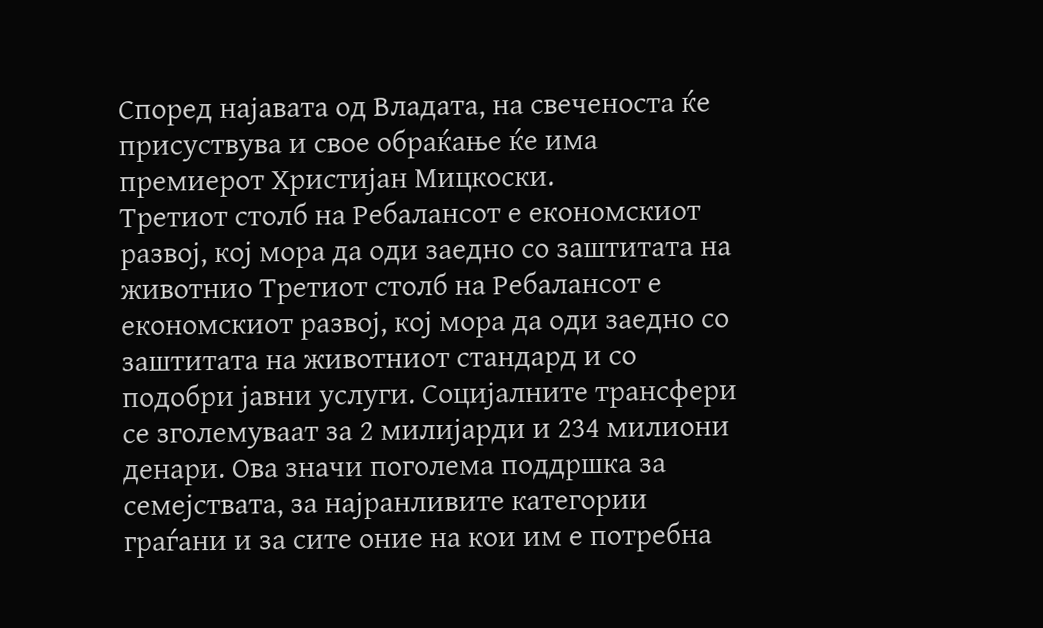Според најавата од Владата, на свеченоста ќе присуствува и свое обраќање ќе има премиерот Христијан Мицкоски.
Третиот столб на Ребалансот е економскиот развој, кој мора да оди заедно со заштитата на животнио Третиот столб на Ребалансот е економскиот развој, кој мора да оди заедно со заштитата на животниот стандард и со подобри јавни услуги. Социјалните трансфери се зголемуваат за 2 милијарди и 234 милиони денари. Ова значи поголема поддршка за семејствата, за најранливите категории граѓани и за сите оние на кои им е потребна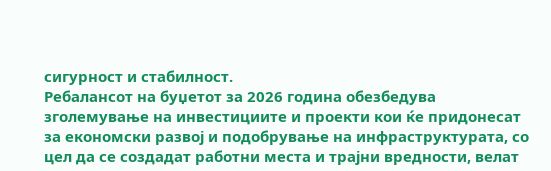сигурност и стабилност.
Ребалансот на буџетот за 2026 година обезбедува зголемување на инвестициите и проекти кои ќе придонесат за економски развој и подобрување на инфраструктурата, со цел да се создадат работни места и трајни вредности, велат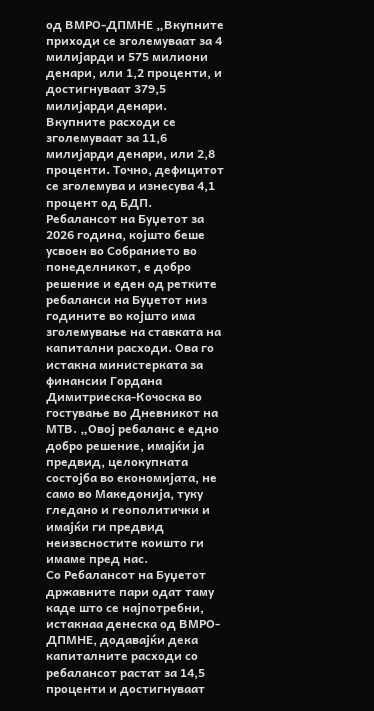од ВМРО-ДПМНЕ „Вкупните приходи се зголемуваат за 4 милијарди и 575 милиони денари, или 1,2 проценти, и достигнуваат 379,5 милијарди денари. Вкупните расходи се зголемуваат за 11,6 милијарди денари, или 2,8 проценти. Точно, дефицитот се зголемува и изнесува 4,1 процент од БДП.
Ребалансот на Буџетот за 2026 година, којшто беше усвоен во Собранието во понеделникот, е добро решение и еден од ретките ребаланси на Буџетот низ годините во којшто има зголемување на ставката на капитални расходи. Ова го истакна министерката за финансии Гордана Димитриеска-Кочоска во гостување во Дневникот на МТВ. „Овој ребаланс е едно добро решение, имајќи ја предвид, целокупната состојба во економијата, не само во Македонија, туку гледано и геополитички и имајќи ги предвид неизвсностите коишто ги имаме пред нас.
Со Ребалансот на Буџетот државните пари одат таму каде што се најпотребни, истакнаа денеска од ВМРО-ДПМНЕ, додавајќи дека капиталните расходи со ребалансот растат за 14,5 проценти и достигнуваат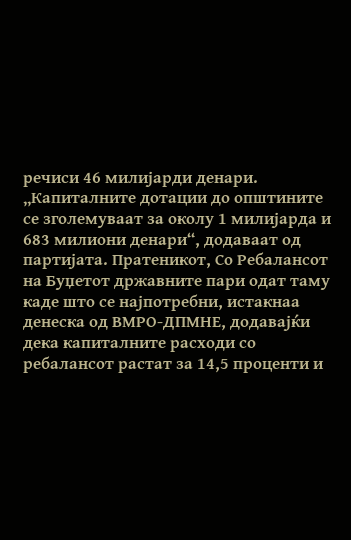речиси 46 милијарди денари. „Капиталните дотации до општините се зголемуваат за околу 1 милијарда и 683 милиони денари“, додаваат од партијата. Пратеникот, Со Ребалансот на Буџетот државните пари одат таму каде што се најпотребни, истакнаа денеска од ВМРО-ДПМНЕ, додавајќи дека капиталните расходи со ребалансот растат за 14,5 проценти и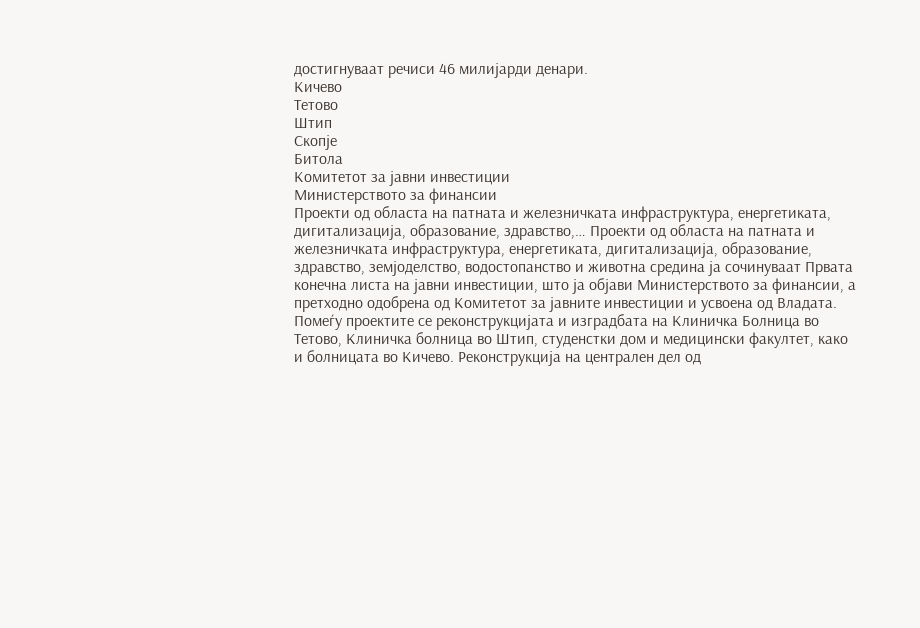достигнуваат речиси 46 милијарди денари.
Кичево
Тетово
Штип
Скопје
Битола
Комитетот за јавни инвестиции
Министерството за финансии
Проекти од областа на патната и железничката инфраструктура, енергетиката, дигитализација, образование, здравство,… Проекти од областа на патната и железничката инфраструктура, енергетиката, дигитализација, образование, здравство, земјоделство, водостопанство и животна средина ја сочинуваат Првата конечна листа на јавни инвестиции, што ја објави Министерството за финансии, а претходно одобрена од Комитетот за јавните инвестиции и усвоена од Владата. Помеѓу проектите се реконструкцијата и изградбата на Клиничка Болница во Тетово, Клиничка болница во Штип, студенстки дом и медицински факултет, како и болницата во Кичево. Реконструкција на централен дел од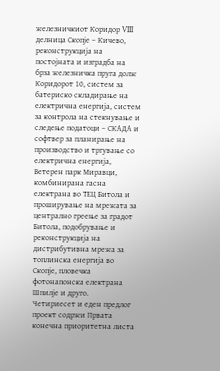железничкиот Коридор VIII делница Скопје – Кичево, реконструкција на постојната и изградба на брза железничка пруга долж Коридорот 10, систем за батериско складирање на електрична енергија, систем за контрола на стекнување и следење податоци – СКАДА и софтвер за планирање на производство и тргување со електрична енергија, Ветерен парк Миравци, комбинирана гасна електрана во ТЕЦ Битола и проширување на мрежата за централно греење за градот Битолa, подобрување и реконструкција на дистрибутивна мрежа за топлинска енергија во Скопје, пловечка фотонапонска електрана Шпилје и друго.
Четириесет и еден предлог проект содржи Првата конечна приоритетна листа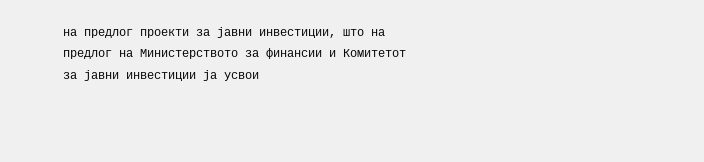на предлог проекти за јавни инвестиции, што на предлог на Министерството за финансии и Комитетот за јавни инвестиции ја усвои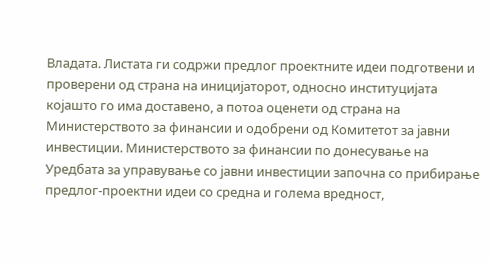Владата. Листата ги содржи предлог проектните идеи подготвени и проверени од страна на иницијаторот, односно институцијата којашто го има доставено, а потоа оценети од страна на Министерството за финансии и одобрени од Комитетот за јавни инвестиции. Министерството за финансии по донесување на Уредбата за управување со јавни инвестиции започна со прибирање предлог-проектни идеи со средна и голема вредност,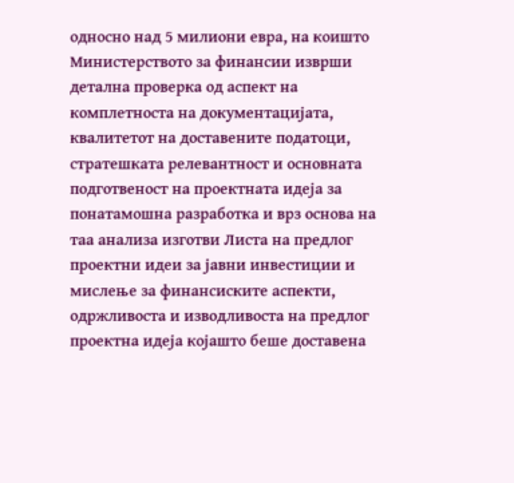односно над 5 милиони евра, на коишто Министерството за финансии изврши детална проверка од аспект на комплетноста на документацијата, квалитетот на доставените податоци, стратешката релевантност и основната подготвеност на проектната идеја за понатамошна разработка и врз основа на таа анализа изготви Листа на предлог проектни идеи за јавни инвестиции и мислење за финансиските аспекти, одржливоста и изводливоста на предлог проектна идеја којашто беше доставена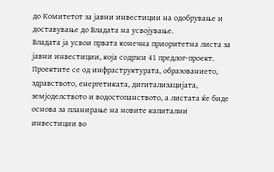до Комитетот за јавни инвестиции на одобрување и доставување до Владата на усвојување.
Владата ја усвои првата конечна приоритетна листа за јавни инвестиции, која содржи 41 предлог-проект. Проектите се од инфраструктурата, образованието, здравството, енергетиката, дигитализацијата, земјоделството и водостопанството, а листата ќе биде основа за планирање на новите капитални инвестиции во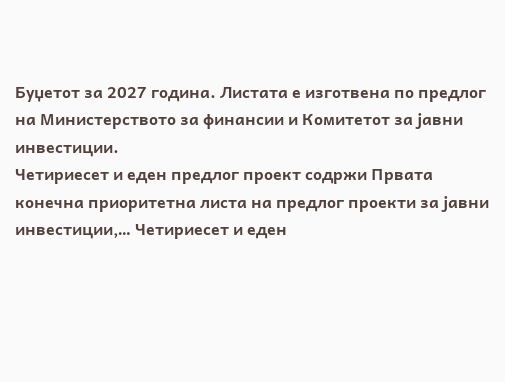Буџетот за 2027 година. Листата е изготвена по предлог на Министерството за финансии и Комитетот за јавни инвестиции.
Четириесет и еден предлог проект содржи Првата конечна приоритетна листа на предлог проекти за јавни инвестиции,… Четириесет и еден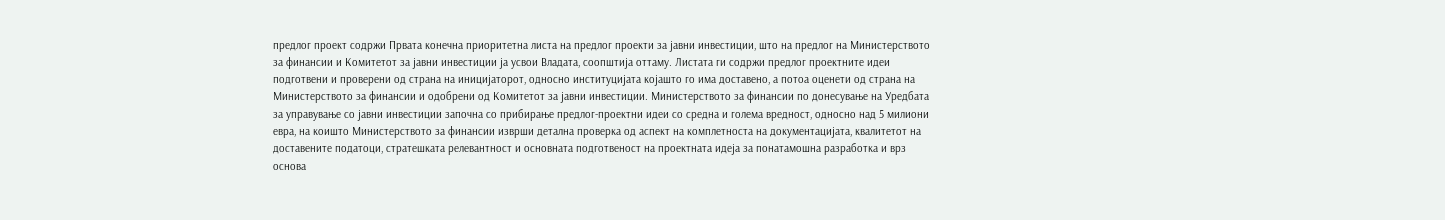предлог проект содржи Првата конечна приоритетна листа на предлог проекти за јавни инвестиции, што на предлог на Министерството за финансии и Комитетот за јавни инвестиции ја усвои Владата, соопштија оттаму. Листата ги содржи предлог проектните идеи подготвени и проверени од страна на иницијаторот, односно институцијата којашто го има доставено, а потоа оценети од страна на Министерството за финансии и одобрени од Комитетот за јавни инвестиции. Министерството за финансии по донесување на Уредбата за управување со јавни инвестиции започна со прибирање предлог-проектни идеи со средна и голема вредност, односно над 5 милиони евра, на коишто Министерството за финансии изврши детална проверка од аспект на комплетноста на документацијата, квалитетот на доставените податоци, стратешката релевантност и основната подготвеност на проектната идеја за понатамошна разработка и врз основа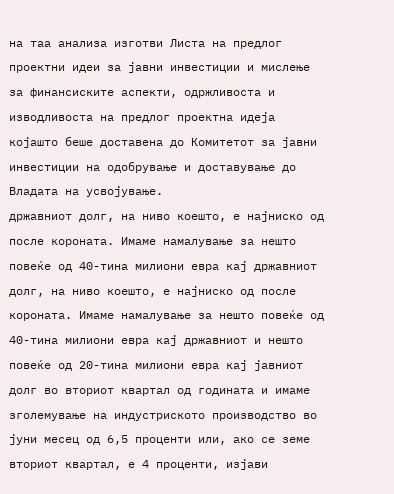на таа анализа изготви Листа на предлог проектни идеи за јавни инвестиции и мислење за финансиските аспекти, одржливоста и изводливоста на предлог проектна идеја којашто беше доставена до Комитетот за јавни инвестиции на одобрување и доставување до Владата на усвојување.
државниот долг, на ниво коешто, е најниско од после короната. Имаме намалување за нешто повеќе од 40-тина милиони евра кај државниот долг, на ниво коешто, е најниско од после короната. Имаме намалување за нешто повеќе од 40-тина милиони евра кај државниот и нешто повеќе од 20-тина милиони евра кај јавниот долг во вториот квартал од годината и имаме зголемување на индустриското производство во јуни месец од 6,5 проценти или, ако се земе вториот квартал, е 4 проценти, изјави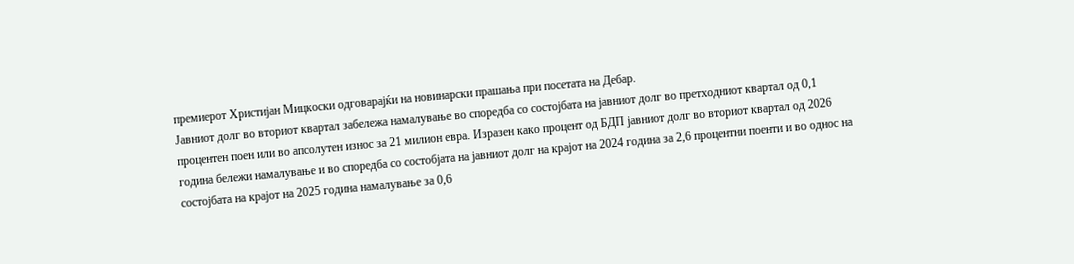премиерот Христијан Мицкоски одговарајќи на новинарски прашања при посетата на Дебар.
Јавниот долг во вториот квартал забележа намалување во споредба со состојбата на јавниот долг во претходниот квартал од 0,1 процентен поен или во апсолутен износ за 21 милион евра. Изразен како процент од БДП јавниот долг во вториот квартал од 2026 година бележи намалување и во споредба со состобјата на јавниот долг на крајот на 2024 година за 2,6 процентни поенти и во однос на состојбата на крајот на 2025 година намалување за 0,6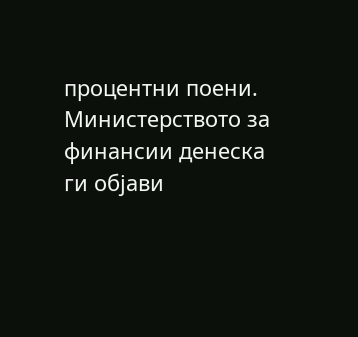процентни поени. Министерството за финансии денеска ги објави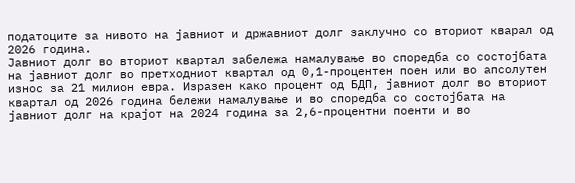податоците за нивото на јавниот и државниот долг заклучно со вториот кварал од 2026 година.
Jавниот долг во вториот квартал забележа намалување во споредба со состојбата на јавниот долг во претходниот квартал од 0,1-процентен поен или во апсолутен износ за 21 милион евра. Изразен како процент од БДП, јавниот долг во вториот квартал од 2026 година бележи намалување и во споредба со состојбата на јавниот долг на крајот на 2024 година за 2,6-процентни поенти и во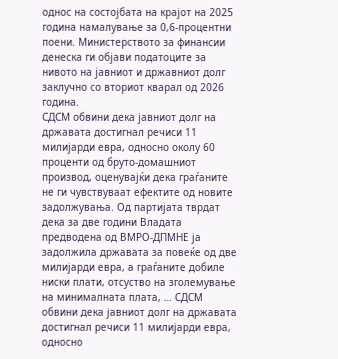однос на состојбата на крајот на 2025 година намалување за 0,6-процентни поени. Министерството за финансии денеска ги објави податоците за нивото на јавниот и државниот долг заклучно со вториот кварал од 2026 година.
СДСМ обвини дека јавниот долг на државата достигнал речиси 11 милијарди евра, односно околу 60 проценти од бруто-домашниот производ, оценувајќи дека граѓаните не ги чувствуваат ефектите од новите задолжувања. Од партијата тврдат дека за две години Владата предводена од ВМРО-ДПМНЕ ја задолжила државата за повеќе од две милијарди евра, а граѓаните добиле ниски плати, отсуство на зголемување на минималната плата, … СДСМ обвини дека јавниот долг на државата достигнал речиси 11 милијарди евра, односно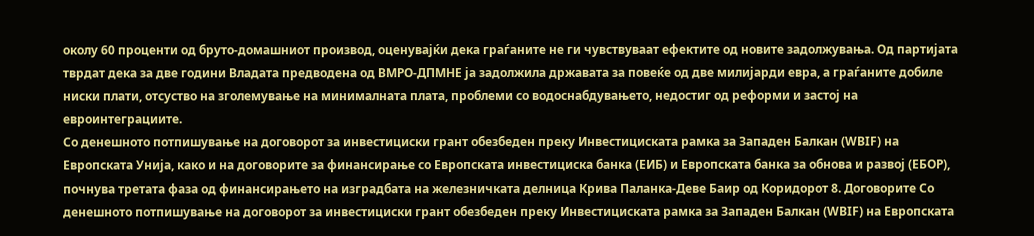околу 60 проценти од бруто-домашниот производ, оценувајќи дека граѓаните не ги чувствуваат ефектите од новите задолжувања. Од партијата тврдат дека за две години Владата предводена од ВМРО-ДПМНЕ ја задолжила државата за повеќе од две милијарди евра, а граѓаните добиле ниски плати, отсуство на зголемување на минималната плата, проблеми со водоснабдувањето, недостиг од реформи и застој на евроинтеграциите.
Со денешното потпишување на договорот за инвестициски грант обезбеден преку Инвестициската рамка за Западен Балкан (WBIF) на Европската Унија, како и на договорите за финансирање со Европската инвестициска банка (ЕИБ) и Европската банка за обнова и развој (ЕБОР), почнува третата фаза од финансирањето на изградбата на железничката делница Крива Паланка-Деве Баир од Коридорот 8. Договорите Со денешното потпишување на договорот за инвестициски грант обезбеден преку Инвестициската рамка за Западен Балкан (WBIF) на Европската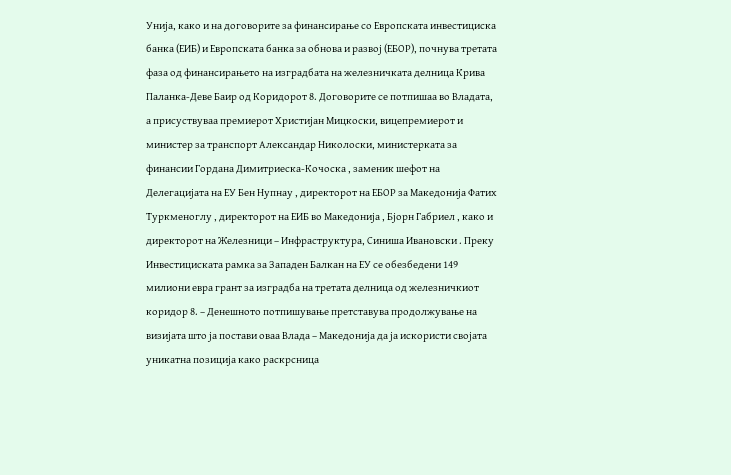Унија, како и на договорите за финансирање со Европската инвестициска банка (ЕИБ) и Европската банка за обнова и развој (ЕБОР), почнува третата фаза од финансирањето на изградбата на железничката делница Крива Паланка-Деве Баир од Коридорот 8. Договорите се потпишаа во Владата, а присуствуваа премиерот Христијан Мицкоски, вицепремиерот и министер за транспорт Александар Николоски, министерката за финансии Гордана Димитриеска-Кочоска , заменик шефот на Делегацијата на ЕУ Бен Нупнау , директорот на ЕБОР за Македонија Фатих Туркменоглу , директорот на ЕИБ во Македонија , Бјорн Габриел , како и директорот на Железници – Инфраструктура, Синиша Ивановски . Преку Инвестициската рамка за Западен Балкан на ЕУ се обезбедени 149 милиони евра грант за изградба на третата делница од железничкиот коридор 8. – Денешното потпишување претставува продолжување на визијата што ја постави оваа Влада – Македонија да ја искористи својата уникатна позиција како раскрсница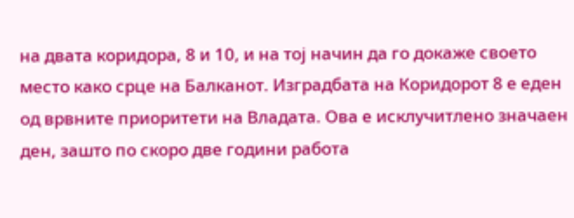на двата коридора, 8 и 10, и на тој начин да го докаже своето место како срце на Балканот. Изградбата на Коридорот 8 е еден од врвните приоритети на Владата. Ова е исклучитлено значаен ден, зашто по скоро две години работа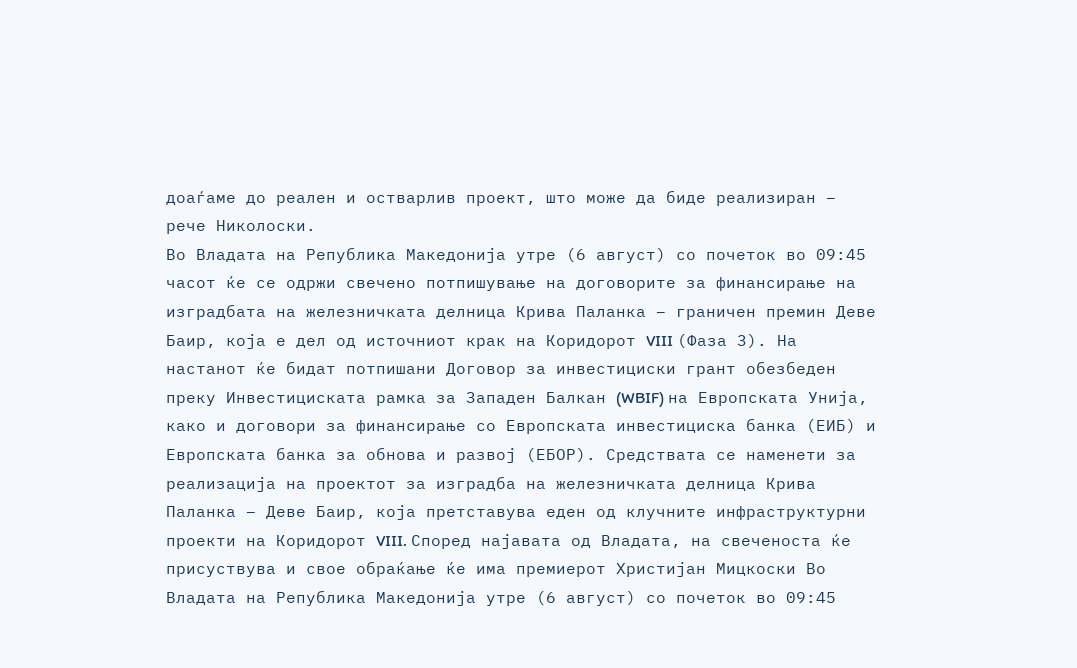доаѓаме до реален и остварлив проект, што може да биде реализиран – рече Николоски.
Во Владата на Република Македонија утре (6 август) со почеток во 09:45 часот ќе се одржи свечено потпишување на договорите за финансирање на изградбата на железничката делница Крива Паланка – граничен премин Деве Баир, која е дел од источниот крак на Коридорот VIII (Фаза 3). На настанот ќе бидат потпишани Договор за инвестициски грант обезбеден преку Инвестициската рамка за Западен Балкан (WBIF) на Европската Унија, како и договори за финансирање со Европската инвестициска банка (ЕИБ) и Европската банка за обнова и развој (ЕБОР). Средствата се наменети за реализација на проектот за изградба на железничката делница Крива Паланка – Деве Баир, која претставува еден од клучните инфраструктурни проекти на Коридорот VIII. Според најавата од Владата, на свеченоста ќе присуствува и свое обраќање ќе има премиерот Христијан Мицкоски Во Владата на Република Македонија утре (6 август) со почеток во 09:45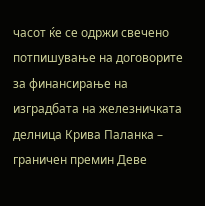часот ќе се одржи свечено потпишување на договорите за финансирање на изградбата на железничката делница Крива Паланка – граничен премин Деве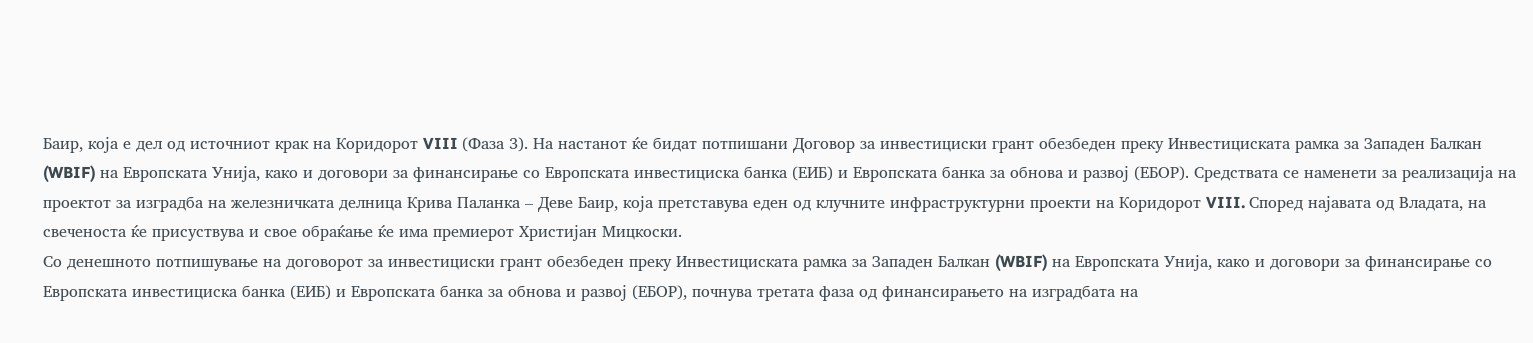Баир, која е дел од источниот крак на Коридорот VIII (Фаза 3). На настанот ќе бидат потпишани Договор за инвестициски грант обезбеден преку Инвестициската рамка за Западен Балкан (WBIF) на Европската Унија, како и договори за финансирање со Европската инвестициска банка (ЕИБ) и Европската банка за обнова и развој (ЕБОР). Средствата се наменети за реализација на проектот за изградба на железничката делница Крива Паланка – Деве Баир, која претставува еден од клучните инфраструктурни проекти на Коридорот VIII. Според најавата од Владата, на свеченоста ќе присуствува и свое обраќање ќе има премиерот Христијан Мицкоски.
Со денешното потпишување на договорот за инвестициски грант обезбеден преку Инвестициската рамка за Западен Балкан (WBIF) на Европската Унија, како и договори за финансирање со Европската инвестициска банка (ЕИБ) и Европската банка за обнова и развој (ЕБОР), почнува третата фаза од финансирањето на изградбата на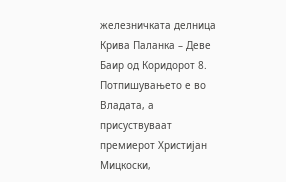железничката делница Крива Паланка – Деве Баир од Коридорот 8. Потпишувањето е во Владата, а присуствуваат премиерот Христијан Мицкоски,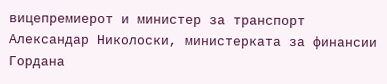вицепремиерот и министер за транспорт Александар Николоски, министерката за финансии Гордана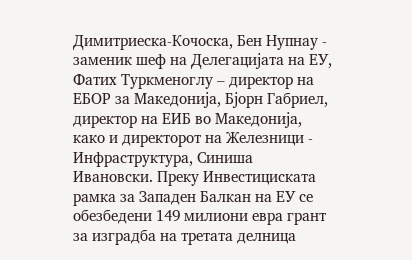Димитриеска-Кочоска, Бен Нупнау - заменик шеф на Делегацијата на ЕУ, Фатих Туркменоглу – директор на ЕБОР за Македонија, Бјорн Габриел, директор на ЕИБ во Македонија, како и директорот на Железници - Инфраструктура, Синиша Ивановски. Преку Инвестициската рамка за Западен Балкан на ЕУ се обезбедени 149 милиони евра грант за изградба на третата делница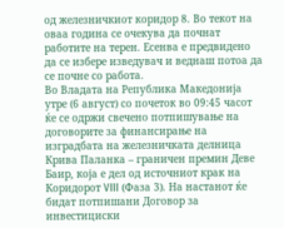од железничкиот коридор 8. Во текот на оваа година се очекува да почнат работите на терен. Есенва е предвидено да се избере изведувач и веднаш потоа да се почне со работа.
Во Владата на Република Македонија утре (6 август) со почеток во 09:45 часот ќе се одржи свечено потпишување на договорите за финансирање на изградбата на железничката делница Крива Паланка – граничен премин Деве Баир, која е дел од источниот крак на Коридорот VIII (Фаза 3). На настанот ќе бидат потпишани Договор за инвестициски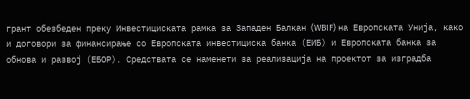грант обезбеден преку Инвестициската рамка за Западен Балкан (WBIF) на Европската Унија, како и договори за финансирање со Европската инвестициска банка (ЕИБ) и Европската банка за обнова и развој (ЕБОР). Средствата се наменети за реализација на проектот за изградба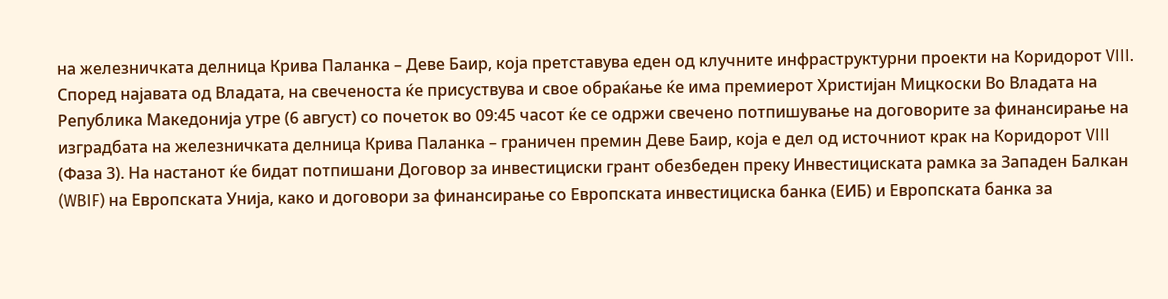на железничката делница Крива Паланка – Деве Баир, која претставува еден од клучните инфраструктурни проекти на Коридорот VIII. Според најавата од Владата, на свеченоста ќе присуствува и свое обраќање ќе има премиерот Христијан Мицкоски Во Владата на Република Македонија утре (6 август) со почеток во 09:45 часот ќе се одржи свечено потпишување на договорите за финансирање на изградбата на железничката делница Крива Паланка – граничен премин Деве Баир, која е дел од источниот крак на Коридорот VIII (Фаза 3). На настанот ќе бидат потпишани Договор за инвестициски грант обезбеден преку Инвестициската рамка за Западен Балкан (WBIF) на Европската Унија, како и договори за финансирање со Европската инвестициска банка (ЕИБ) и Европската банка за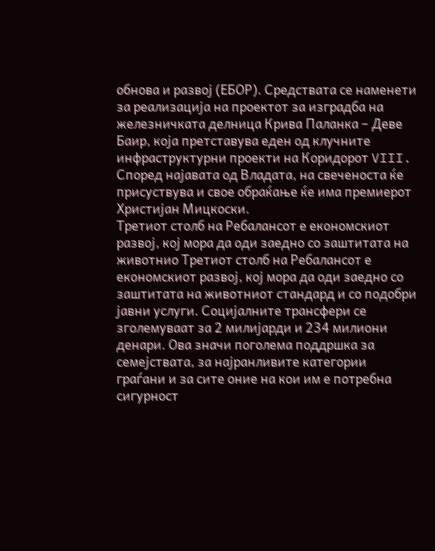обнова и развој (ЕБОР). Средствата се наменети за реализација на проектот за изградба на железничката делница Крива Паланка – Деве Баир, која претставува еден од клучните инфраструктурни проекти на Коридорот VIII. Според најавата од Владата, на свеченоста ќе присуствува и свое обраќање ќе има премиерот Христијан Мицкоски.
Третиот столб на Ребалансот е економскиот развој, кој мора да оди заедно со заштитата на животнио Третиот столб на Ребалансот е економскиот развој, кој мора да оди заедно со заштитата на животниот стандард и со подобри јавни услуги. Социјалните трансфери се зголемуваат за 2 милијарди и 234 милиони денари. Ова значи поголема поддршка за семејствата, за најранливите категории граѓани и за сите оние на кои им е потребна сигурност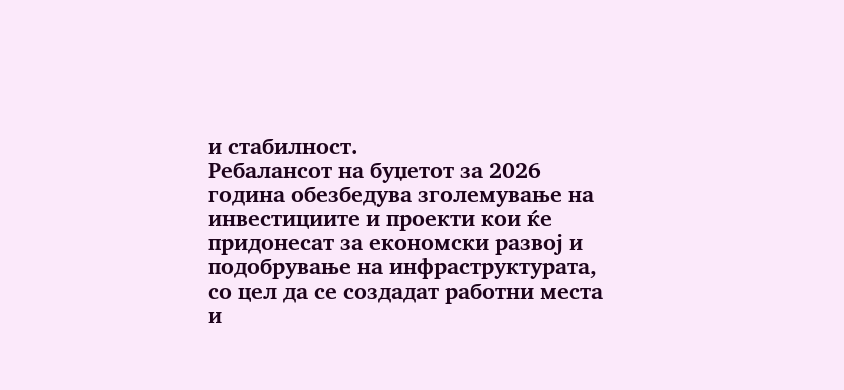и стабилност.
Ребалансот на буџетот за 2026 година обезбедува зголемување на инвестициите и проекти кои ќе придонесат за економски развој и подобрување на инфраструктурата, со цел да се создадат работни места и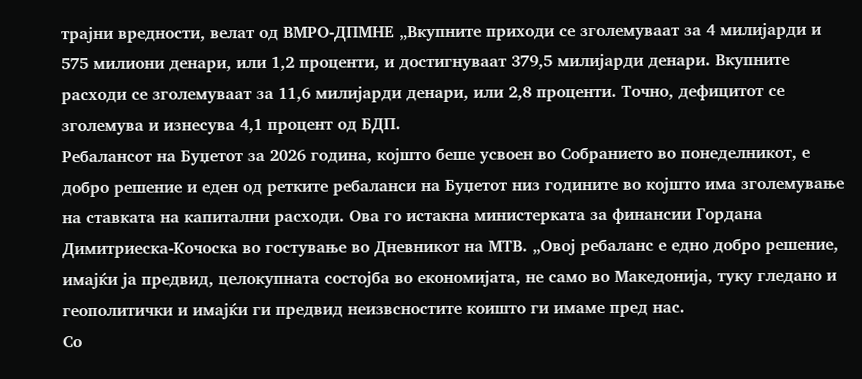трајни вредности, велат од ВМРО-ДПМНЕ „Вкупните приходи се зголемуваат за 4 милијарди и 575 милиони денари, или 1,2 проценти, и достигнуваат 379,5 милијарди денари. Вкупните расходи се зголемуваат за 11,6 милијарди денари, или 2,8 проценти. Точно, дефицитот се зголемува и изнесува 4,1 процент од БДП.
Ребалансот на Буџетот за 2026 година, којшто беше усвоен во Собранието во понеделникот, е добро решение и еден од ретките ребаланси на Буџетот низ годините во којшто има зголемување на ставката на капитални расходи. Ова го истакна министерката за финансии Гордана Димитриеска-Кочоска во гостување во Дневникот на МТВ. „Овој ребаланс е едно добро решение, имајќи ја предвид, целокупната состојба во економијата, не само во Македонија, туку гледано и геополитички и имајќи ги предвид неизвсностите коишто ги имаме пред нас.
Со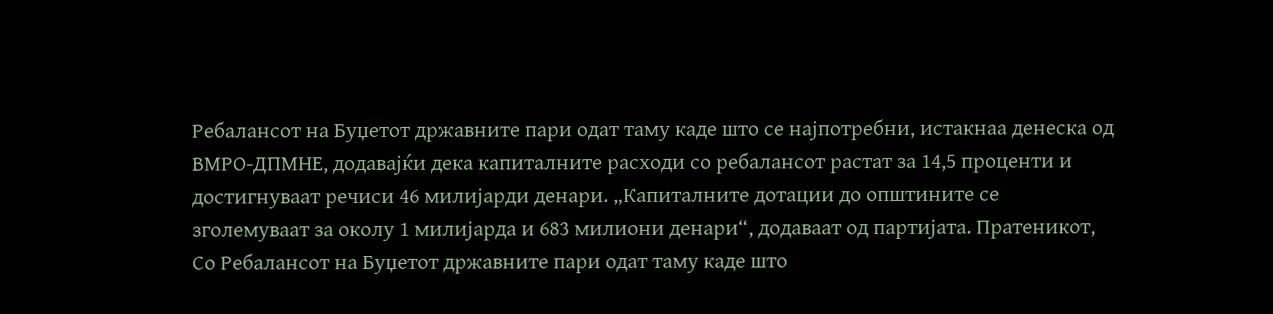Ребалансот на Буџетот државните пари одат таму каде што се најпотребни, истакнаа денеска од ВМРО-ДПМНЕ, додавајќи дека капиталните расходи со ребалансот растат за 14,5 проценти и достигнуваат речиси 46 милијарди денари. „Капиталните дотации до општините се зголемуваат за околу 1 милијарда и 683 милиони денари“, додаваат од партијата. Пратеникот, Со Ребалансот на Буџетот државните пари одат таму каде што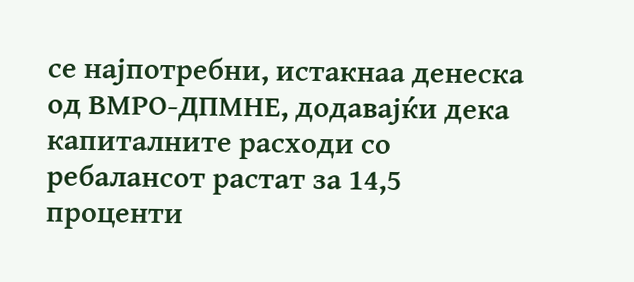се најпотребни, истакнаа денеска од ВМРО-ДПМНЕ, додавајќи дека капиталните расходи со ребалансот растат за 14,5 проценти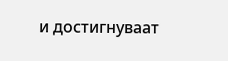и достигнуваат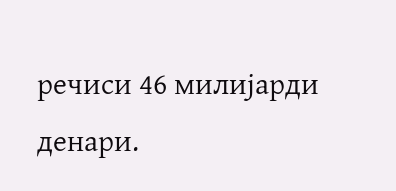речиси 46 милијарди денари.